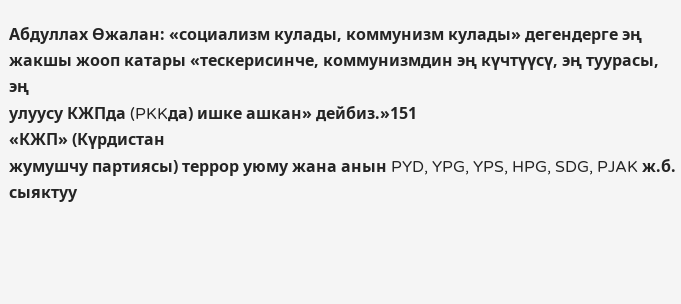Абдуллах Өжалан: «социализм кулады, коммунизм кулады» дегендерге эң
жакшы жооп катары «тескерисинче, коммунизмдин эң күчтүүсү, эң туурасы, эң
улуусу КЖПда (PKKда) ишке ашкан» дейбиз.»151
«КЖП» (Күрдистан
жумушчу партиясы) террор уюму жана анын PYD, YPG, YPS, HPG, SDG, PJAK ж.б.
сыяктуу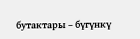бутактары – бүгүнкү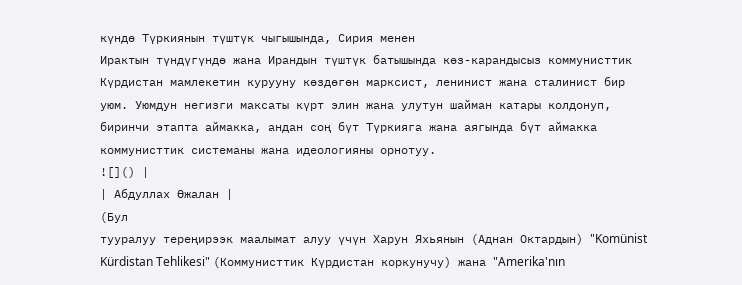күндө Түркиянын түштүк чыгышында, Сирия менен
Ирактын түндүгүндө жана Ирандын түштүк батышында көз-карандысыз коммунисттик
Күрдистан мамлекетин курууну көздөгөн марксист, ленинист жана сталинист бир
уюм. Уюмдун негизги максаты күрт элин жана улутун шайман катары колдонуп,
биринчи этапта аймакка, андан соң бүт Түркияга жана аягында бүт аймакка
коммунисттик системаны жана идеологияны орнотуу.
![]() |
| Абдуллах Өжалан |
(Бул
тууралуу тереңирээк маалымат алуу үчүн Харун Яхьянын (Аднан Октардын) "Komünist
Kürdistan Tehlikesi" (Коммунисттик Күрдистан коркунучу) жана "Amerika'nın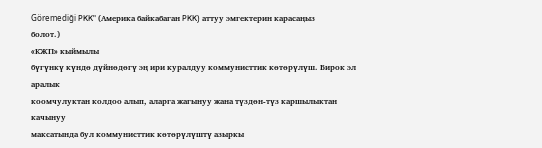Göremediği PKK" (Америка байкабаган PKK) аттуу эмгектерин карасаңыз
болот.)
«КЖП» кыймылы
бүгүнкү күндө дүйнөдөгү эң ири куралдуу коммунисттик көтөрүлүш. Бирок эл аралык
коомчулуктан колдоо алып, аларга жагынуу жана түздөн-түз каршылыктан качынуу
максатында бул коммунисттик көтөрүлүштү азыркы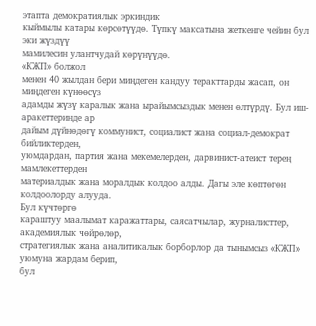этапта демократиялык эркиндик
кыймылы катары көрсөтүүдө. Түпкү максатына жеткенге чейин бул эки жүздүү
мамилесин улантчудай көрүнүүдө.
«КЖП» болжол
менен 40 жылдан бери миңдеген кандуу теракттарды жасап, он миңдеген күнөөсүз
адамды жүзү каралык жана ырайымсыздык менен өлтүрдү. Бул иш-аракеттеринде ар
дайым дүйнөдөгү коммунист, социалист жана социал-демократ бийликтерден,
уюмдардан, партия жана мекемелерден, дарвинист-атеист терең мамлекеттерден
материалдык жана моралдык колдоо алды. Дагы эле көптөгөн колдоолорду алууда.
Бул күчтөргө
караштуу маалымат каражаттары, саясатчылар, журналисттер, академиялык чөйрөлөр,
стратегиялык жана аналитикалык борборлор да тынымсыз «КЖП» уюмуна жардам берип,
бул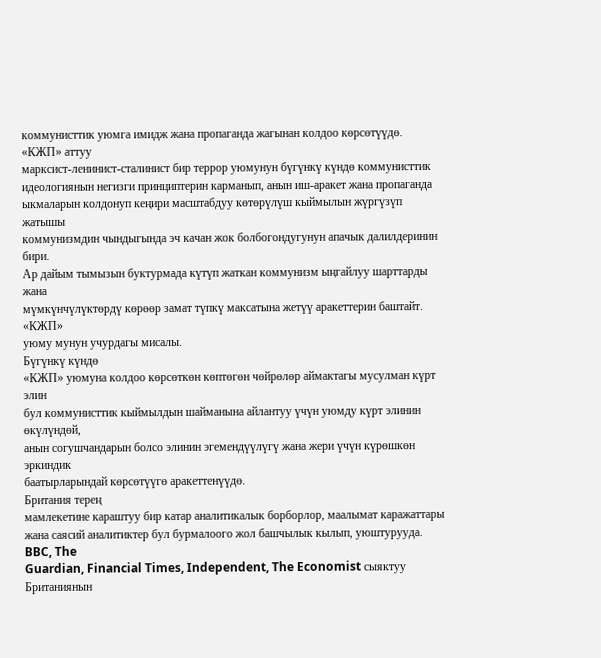коммунисттик уюмга имидж жана пропаганда жагынан колдоо көрсөтүүдө.
«КЖП» аттуу
марксист-ленинист-сталинист бир террор уюмунун бүгүнкү күндө коммунисттик
идеологиянын негизги принциптерин карманып, анын иш-аракет жана пропаганда
ыкмаларын колдонуп кеңири масштабдуу көтөрүлүш кыймылын жүргүзүп жатышы
коммунизмдин чындыгында эч качан жок болбогондугунун апачык далилдеринин бири.
Ар дайым тымызын буктурмада күтүп жаткан коммунизм ыңгайлуу шарттарды жана
мүмкүнчүлүктөрдү көрөөр замат түпкү максатына жетүү аракеттерин баштайт. «КЖП»
уюму мунун учурдагы мисалы.
Бүгүнкү күндө
«КЖП» уюмуна колдоо көрсөткөн көптөгөн чөйрөлөр аймактагы мусулман күрт элин
бул коммунисттик кыймылдын шайманына айлантуу үчүн уюмду күрт элинин өкүлүндөй,
анын согушчандарын болсо элинин эгемендүүлүгү жана жери үчүн күрөшкөн эркиндик
баатырларындай көрсөтүүгө аракеттенүүдө.
Британия терең
мамлекетине караштуу бир катар аналитикалык борборлор, маалымат каражаттары
жана саясий аналитиктер бул бурмалоого жол башчылык кылып, уюштурууда. BBC, The
Guardian, Financial Times, Independent, The Economist сыяктуу Британиянын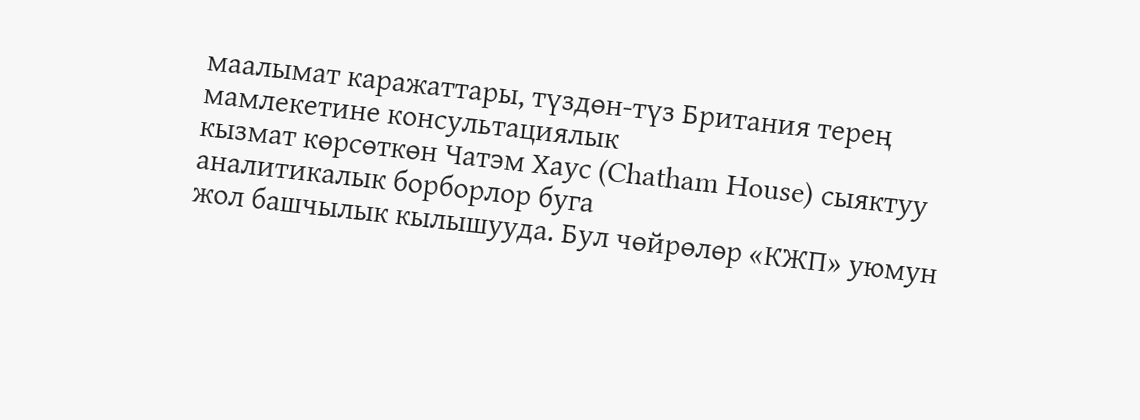маалымат каражаттары, түздөн-түз Британия терең мамлекетине консультациялык
кызмат көрсөткөн Чатэм Хаус (Chatham House) сыяктуу аналитикалык борборлор буга
жол башчылык кылышууда. Бул чөйрөлөр «КЖП» уюмун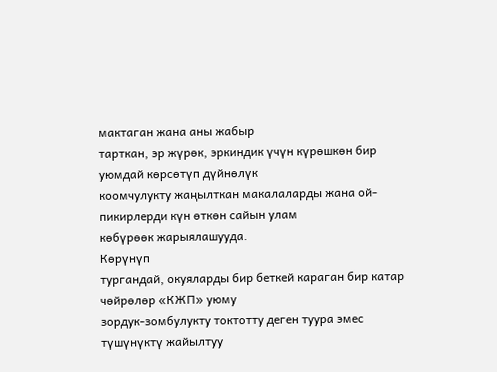мактаган жана аны жабыр
тарткан, эр жүрөк, эркиндик үчүн күрөшкөн бир уюмдай көрсөтүп дүйнөлүк
коомчулукту жаңылткан макалаларды жана ой-пикирлерди күн өткөн сайын улам
көбүрөөк жарыялашууда.
Көрүнүп
тургандай, окуяларды бир беткей караган бир катар чөйрөлөр «КЖП» уюму
зордук-зомбулукту токтотту деген туура эмес түшүнүктү жайылтуу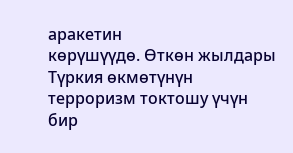аракетин
көрүшүүдө. Өткөн жылдары Түркия өкмөтүнүн терроризм токтошу үчүн бир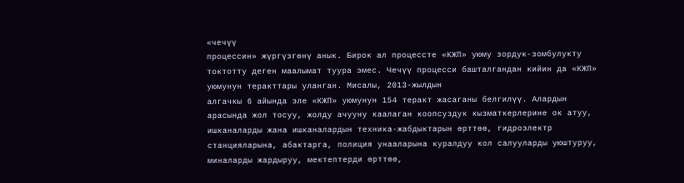«чечүү
процессин» жүргүзгөнү анык. Бирок ал процессте «КЖП» уюму зордук-зомбулукту
токтотту деген маалымат туура эмес. Чечүү процесси башталгандан кийин да «КЖП»
уюмунун теракттары уланган. Мисалы, 2013-жылдын
алгачкы 6 айында эле «КЖП» уюмунун 154 теракт жасаганы белгилүү. Алардын
арасында жол тосуу, жолду ачууну каалаган коопсуздук кызматкерлерине ок атуу,
ишканаларды жана ишканалардын техника-жабдыктарын өрттөө, гидроэлектр
станцияларына, абактарга, полиция унааларына куралдуу кол салууларды уюштуруу,
миналарды жардыруу, мектептерди өрттөө,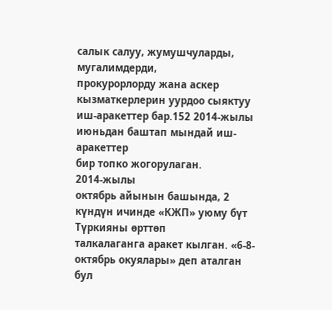салык салуу, жумушчуларды, мугалимдерди,
прокурорлорду жана аскер кызматкерлерин уурдоо сыяктуу иш-аракеттер бар.152 2014-жылы июньдан баштап мындай иш-аракеттер
бир топко жогорулаган.
2014-жылы
октябрь айынын башында, 2 күндүн ичинде «КЖП» уюму бүт Түркияны өрттөп
талкалаганга аракет кылган. «6-8-октябрь окуялары» деп аталган бул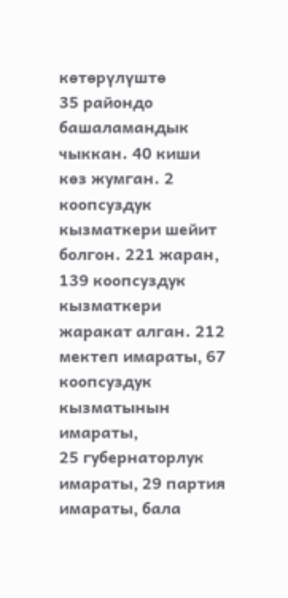көтөрүлүштө
35 райондо башаламандык чыккан. 40 киши
көз жумган. 2 коопсуздук кызматкери шейит болгон. 221 жаран, 139 коопсуздук
кызматкери жаракат алган. 212 мектеп имараты, 67 коопсуздук кызматынын имараты,
25 губернаторлук имараты, 29 партия имараты, бала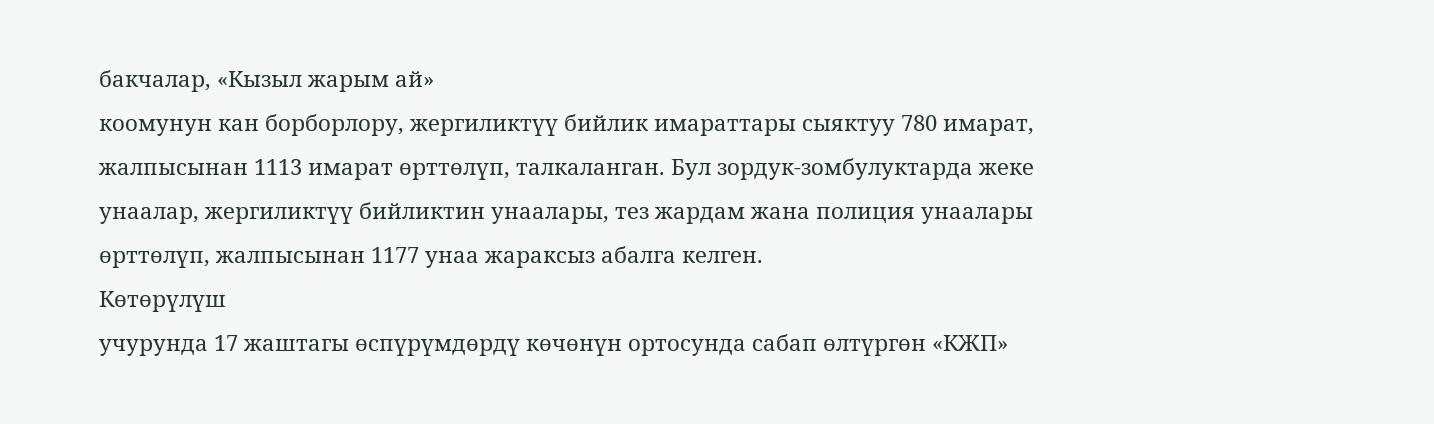бакчалар, «Кызыл жарым ай»
коомунун кан борборлору, жергиликтүү бийлик имараттары сыяктуу 780 имарат,
жалпысынан 1113 имарат өрттөлүп, талкаланган. Бул зордук-зомбулуктарда жеке
унаалар, жергиликтүү бийликтин унаалары, тез жардам жана полиция унаалары
өрттөлүп, жалпысынан 1177 унаа жараксыз абалга келген.
Көтөрүлүш
учурунда 17 жаштагы өспүрүмдөрдү көчөнүн ортосунда сабап өлтүргөн «КЖП»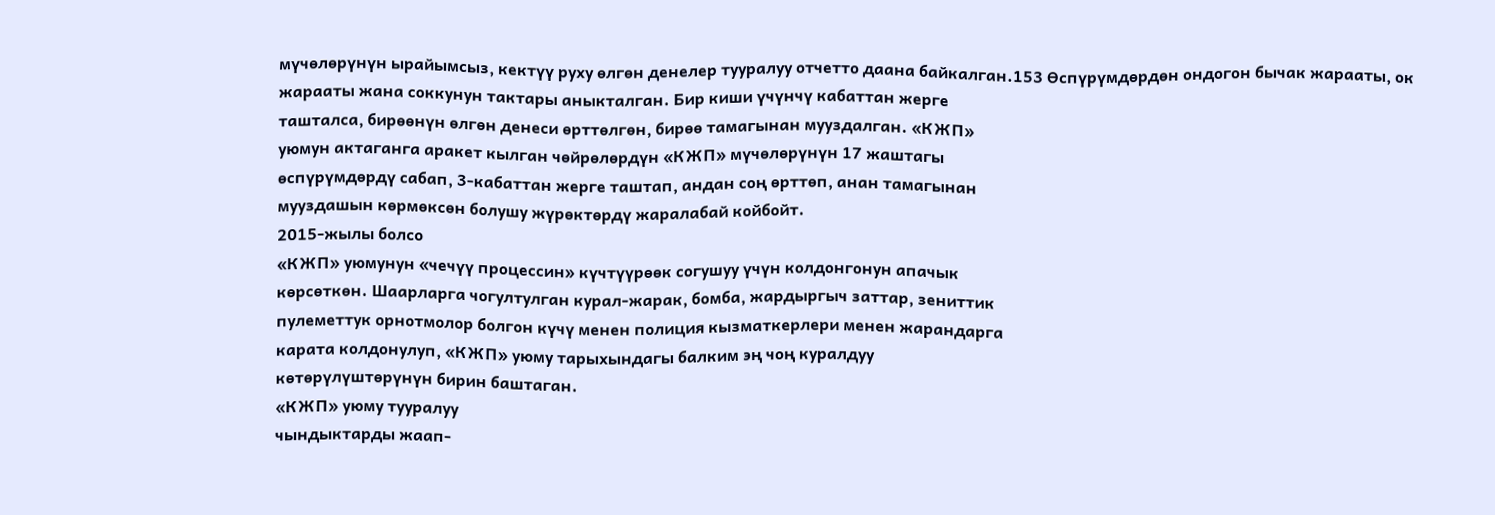мүчөлөрүнүн ырайымсыз, кектүү руху өлгөн денелер тууралуу отчетто даана байкалган.153 Өспүрүмдөрдөн ондогон бычак жарааты, ок
жарааты жана соккунун тактары аныкталган. Бир киши үчүнчү кабаттан жерге
ташталса, бирөөнүн өлгөн денеси өрттөлгөн, бирөө тамагынан мууздалган. «КЖП»
уюмун актаганга аракет кылган чөйрөлөрдүн «КЖП» мүчөлөрүнүн 17 жаштагы
өспүрүмдөрдү сабап, 3-кабаттан жерге таштап, андан соң өрттөп, анан тамагынан
мууздашын көрмөксөн болушу жүрөктөрдү жаралабай койбойт.
2015-жылы болсо
«КЖП» уюмунун «чечүү процессин» күчтүүрөөк согушуу үчүн колдонгонун апачык
көрсөткөн. Шаарларга чогултулган курал-жарак, бомба, жардыргыч заттар, зениттик
пулеметтук орнотмолор болгон күчү менен полиция кызматкерлери менен жарандарга
карата колдонулуп, «КЖП» уюму тарыхындагы балким эң чоң куралдуу
көтөрүлүштөрүнүн бирин баштаган.
«КЖП» уюму тууралуу
чындыктарды жаап-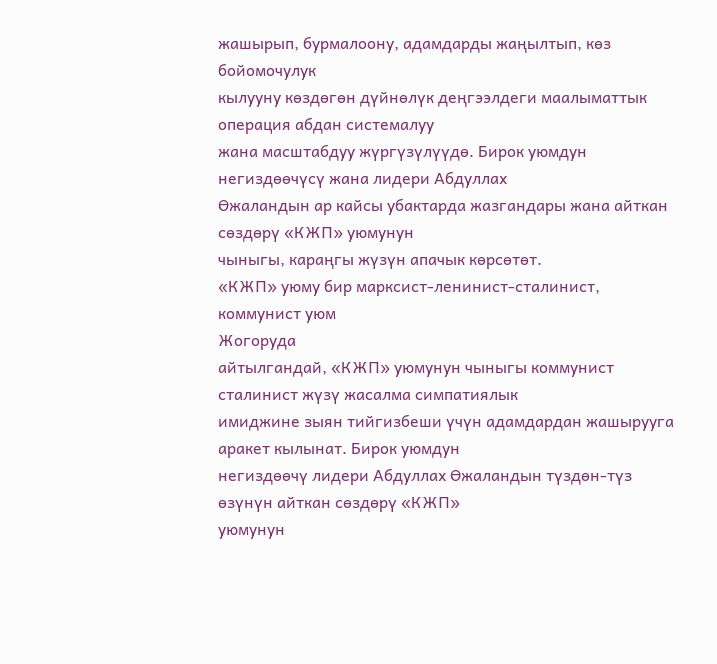жашырып, бурмалоону, адамдарды жаңылтып, көз бойомочулук
кылууну көздөгөн дүйнөлүк деңгээлдеги маалыматтык операция абдан системалуу
жана масштабдуу жүргүзүлүүдө. Бирок уюмдун негиздөөчүсү жана лидери Абдуллах
Өжаландын ар кайсы убактарда жазгандары жана айткан сөздөрү «КЖП» уюмунун
чыныгы, караңгы жүзүн апачык көрсөтөт.
«КЖП» уюму бир марксист-ленинист-сталинист, коммунист уюм
Жогоруда
айтылгандай, «КЖП» уюмунун чыныгы коммунист сталинист жүзү жасалма симпатиялык
имиджине зыян тийгизбеши үчүн адамдардан жашырууга аракет кылынат. Бирок уюмдун
негиздөөчү лидери Абдуллах Өжаландын түздөн-түз өзүнүн айткан сөздөрү «КЖП»
уюмунун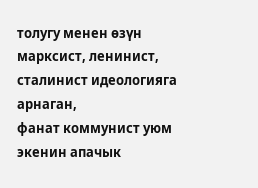толугу менен өзүн марксист, ленинист, сталинист идеологияга арнаган,
фанат коммунист уюм экенин апачык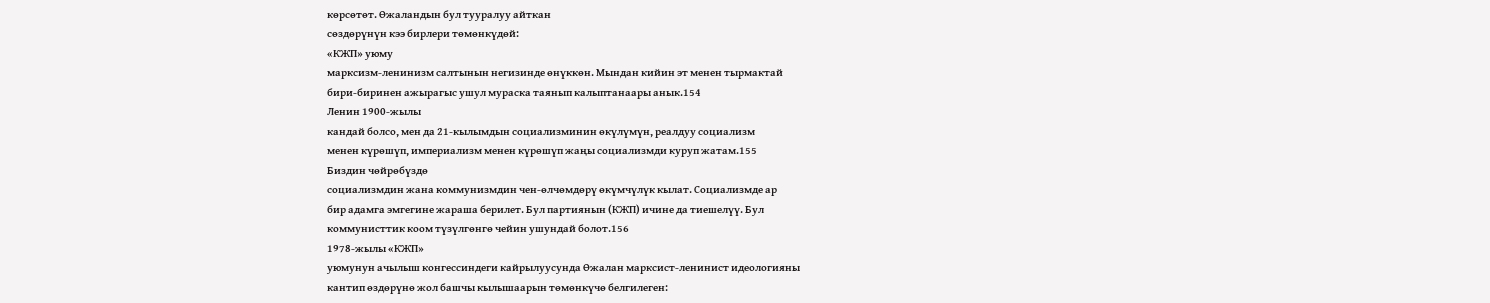көрсөтөт. Өжаландын бул тууралуу айткан
сөздөрүнүн кээ бирлери төмөнкүдөй:
«КЖП» уюму
марксизм-ленинизм салтынын негизинде өнүккөн. Мындан кийин эт менен тырмактай
бири-биринен ажырагыс ушул мураска таянып калыптанаары анык.154
Ленин 1900-жылы
кандай болсо, мен да 21-кылымдын социализминин өкүлүмүн, реалдуу социализм
менен күрөшүп, империализм менен күрөшүп жаңы социализмди куруп жатам.155
Биздин чөйрөбүздө
социализмдин жана коммунизмдин чен-өлчөмдөрү өкүмчүлүк кылат. Социализмде ар
бир адамга эмгегине жараша берилет. Бул партиянын (КЖП) ичине да тиешелүү. Бул
коммунисттик коом түзүлгөнгө чейин ушундай болот.156
1978-жылы «КЖП»
уюмунун ачылыш конгессиндеги кайрылуусунда Өжалан марксист-ленинист идеологияны
кантип өздөрүнө жол башчы кылышаарын төмөнкүчө белгилеген: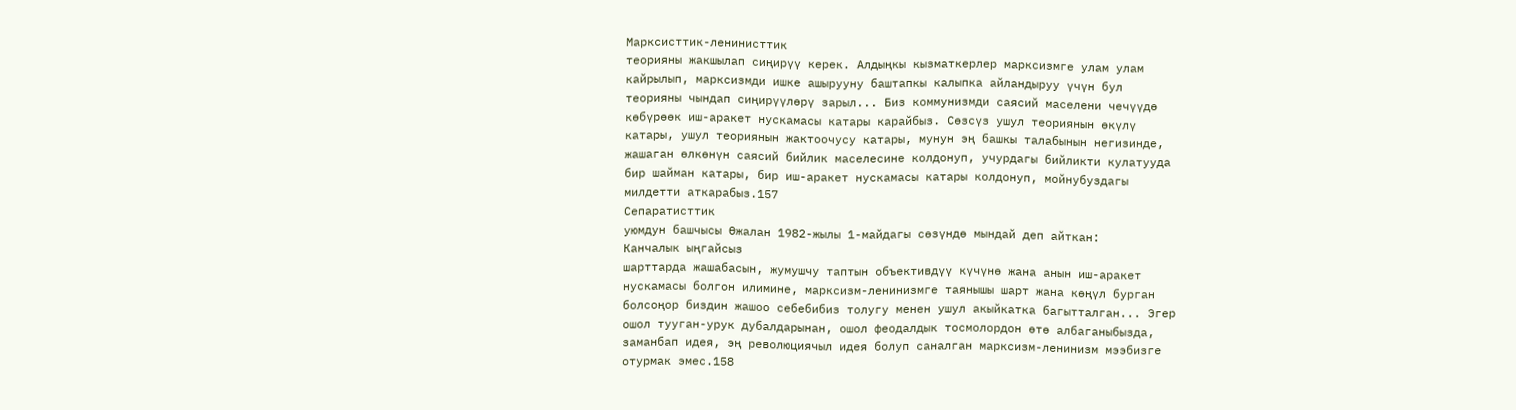Марксисттик-ленинисттик
теорияны жакшылап сиңирүү керек. Алдыңкы кызматкерлер марксизмге улам улам
кайрылып, марксизмди ишке ашырууну баштапкы калыпка айландыруу үчүн бул
теорияны чындап сиңирүүлөрү зарыл... Биз коммунизмди саясий маселени чечүүдө
көбүрөөк иш-аракет нускамасы катары карайбыз. Сөзсүз ушул теориянын өкүлү
катары, ушул теориянын жактоочусу катары, мунун эң башкы талабынын негизинде,
жашаган өлкөнүн саясий бийлик маселесине колдонуп, учурдагы бийликти кулатууда
бир шайман катары, бир иш-аракет нускамасы катары колдонуп, мойнубуздагы
милдетти аткарабыз.157
Сепаратисттик
уюмдун башчысы Өжалан 1982-жылы 1-майдагы сөзүндө мындай деп айткан:
Канчалык ыңгайсыз
шарттарда жашабасын, жумушчу таптын объективдүү күчүнө жана анын иш-аракет
нускамасы болгон илимине, марксизм-ленинизмге таянышы шарт жана көңүл бурган
болсоңор биздин жашоо себебибиз толугу менен ушул акыйкатка багытталган... Эгер
ошол тууган-урук дубалдарынан, ошол феодалдык тосмолордон өтө албаганыбызда,
заманбап идея, эң революциячыл идея болуп саналган марксизм-ленинизм мээбизге
отурмак эмес.158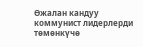Өжалан кандуу
коммунист лидерлерди төмөнкүчө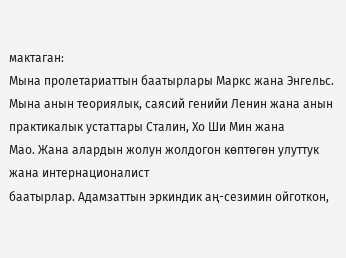мактаган:
Мына пролетариаттын баатырлары Маркс жана Энгельс.
Мына анын теориялык, саясий генийи Ленин жана анын практикалык устаттары Сталин, Хо Ши Мин жана
Мао. Жана алардын жолун жолдогон көптөгөн улуттук жана интернационалист
баатырлар. Адамзаттын эркиндик аң-сезимин ойготкон,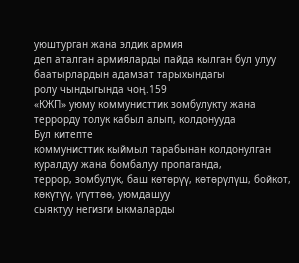уюштурган жана элдик армия
деп аталган армияларды пайда кылган бул улуу баатырлардын адамзат тарыхындагы
ролу чындыгында чоң.159
«КЖП» уюму коммунисттик зомбулукту жана террорду толук кабыл алып, колдонууда
Бул китепте
коммунисттик кыймыл тарабынан колдонулган куралдуу жана бомбалуу пропаганда,
террор, зомбулук, баш көтөрүү, көтөрүлүш, бойкот, көкүтүү, үгүттөө, уюмдашуу
сыяктуу негизги ыкмаларды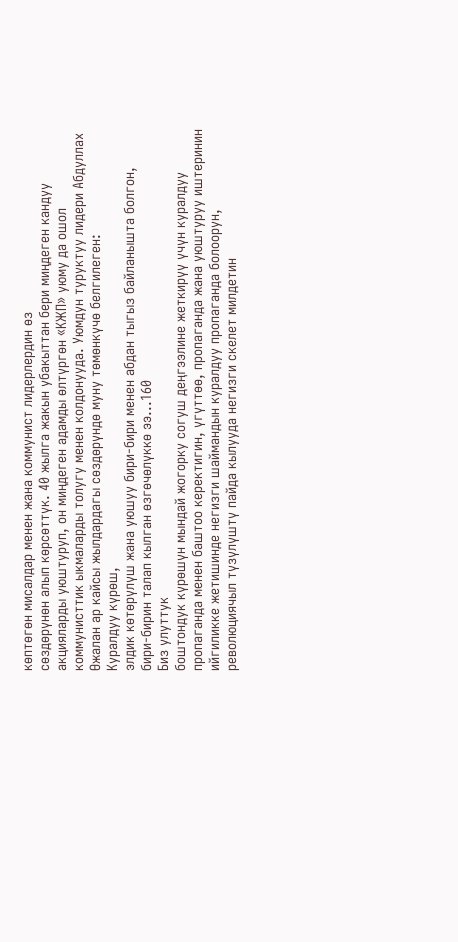көптөгөн мисалдар менен жана коммунист лидерлердин өз
сөздөрүнөн алып көрсөттүк. 40 жылга жакын убакыттан бери миңдеген кандуу
акцияларды уюштуруп, он миңдеген адамды өлтүргөн «КЖП» уюму да ошол
коммунисттик ыкмаларды толугу менен колдонууда. Уюмдун туруктуу лидери Абдуллах
Өжалан ар кайсы жылдардагы сөздөрүндө муну төмөнкүчө белгилеген:
Куралдуу күрөш,
элдик көтөрүлүш жана уюшуу бири-бири менен абдан тыгыз байланышта болгон,
бири-бирин талап кылган өзгөчөлүккө ээ...160
Биз улуттук
боштондук күрөшүн мындай жогорку согуш деңгээлине жеткирүү үчүн куралдуу
пропаганда менен баштоо керектигин, үгүттөө, пропаганда жана уюштуруу иштеринин
ийгиликке жетишинде негизги шаймандын куралдуу пропаганда болоорун,
революциячыл түзүлүштү пайда кылууда негизги скелет милдетин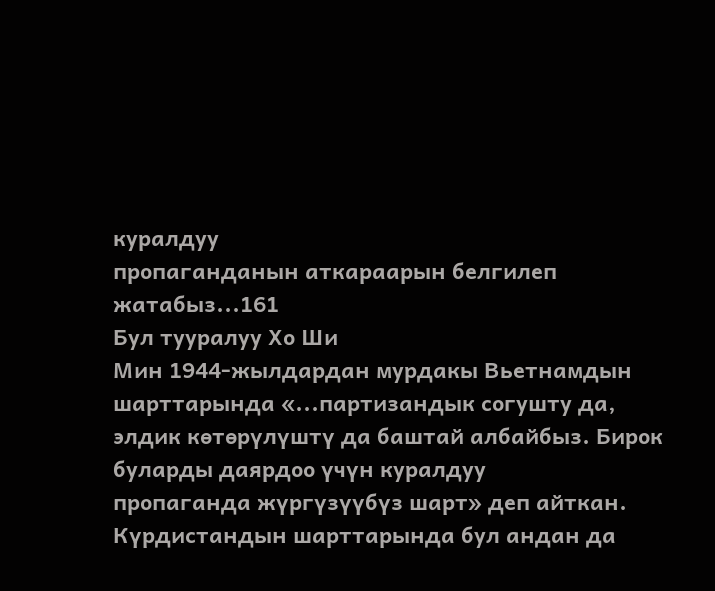куралдуу
пропаганданын аткараарын белгилеп жатабыз...161
Бул тууралуу Хо Ши
Мин 1944-жылдардан мурдакы Вьетнамдын шарттарында «...партизандык согушту да,
элдик көтөрүлүштү да баштай албайбыз. Бирок буларды даярдоо үчүн куралдуу
пропаганда жүргүзүүбүз шарт» деп айткан. Күрдистандын шарттарында бул андан да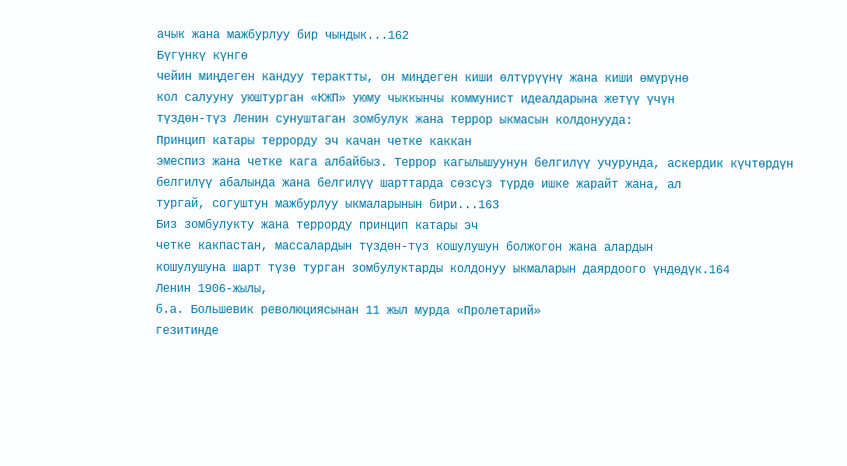ачык жана мажбурлуу бир чындык...162
Бүгүнкү күнгө
чейин миңдеген кандуу терактты, он миңдеген киши өлтүрүүнү жана киши өмүрүнө
кол салууну уюштурган «КЖП» уюму чыккынчы коммунист идеалдарына жетүү үчүн
түздөн-түз Ленин сунуштаган зомбулук жана террор ыкмасын колдонууда:
Принцип катары террорду эч качан четке каккан
эмеспиз жана четке кага албайбыз. Террор кагылышуунун белгилүү учурунда, аскердик күчтөрдүн
белгилүү абалында жана белгилүү шарттарда сөзсүз түрдө ишке жарайт жана, ал
тургай, согуштун мажбурлуу ыкмаларынын бири...163
Биз зомбулукту жана террорду принцип катары эч
четке какпастан, массалардын түздөн-түз кошулушун болжогон жана алардын
кошулушуна шарт түзө турган зомбулуктарды колдонуу ыкмаларын даярдоого үндөдүк.164
Ленин 1906-жылы,
б.а. Большевик революциясынан 11 жыл мурда «Пролетарий»
гезитинде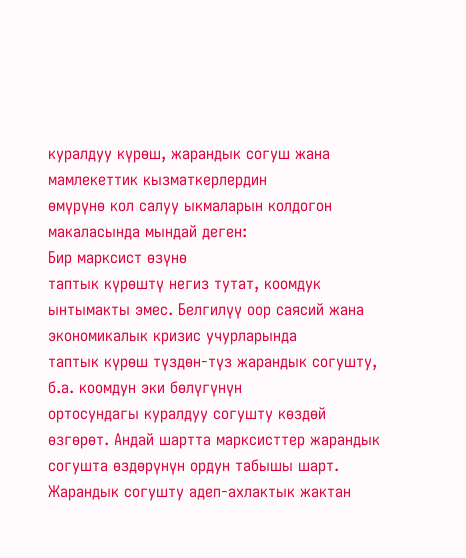куралдуу күрөш, жарандык согуш жана мамлекеттик кызматкерлердин
өмүрүнө кол салуу ыкмаларын колдогон макаласында мындай деген:
Бир марксист өзүнө
таптык күрөштү негиз тутат, коомдук
ынтымакты эмес. Белгилүү оор саясий жана экономикалык кризис учурларында
таптык күрөш түздөн-түз жарандык согушту, б.а. коомдун эки бөлүгүнүн
ортосундагы куралдуу согушту көздөй
өзгөрөт. Андай шартта марксисттер жарандык согушта өздөрүнүн ордун табышы шарт.
Жарандык согушту адеп-ахлактык жактан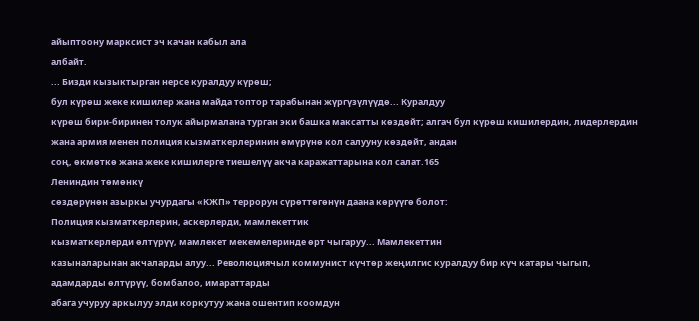айыптоону марксист эч качан кабыл ала
албайт.
... Бизди кызыктырган нерсе куралдуу күрөш;
бул күрөш жеке кишилер жана майда топтор тарабынан жүргүзүлүүдө... Куралдуу
күрөш бири-биринен толук айырмалана турган эки башка максатты көздөйт; алгач бул күрөш кишилердин, лидерлердин
жана армия менен полиция кызматкерлеринин өмүрүнө кол салууну көздөйт, андан
соң, өкмөткө жана жеке кишилерге тиешелүү акча каражаттарына кол салат.165
Лениндин төмөнкү
сөздөрүнөн азыркы учурдагы «КЖП» террорун сүрөттөгөнүн даана көрүүгө болот:
Полиция кызматкерлерин, аскерлерди, мамлекеттик
кызматкерлерди өлтүрүү, мамлекет мекемелеринде өрт чыгаруу... Мамлекеттин
казыналарынан акчаларды алуу... Революциячыл коммунист күчтөр жеңилгис куралдуу бир күч катары чыгып, адамдарды өлтүрүү, бомбалоо, имараттарды
абага учуруу аркылуу элди коркутуу жана ошентип коомдун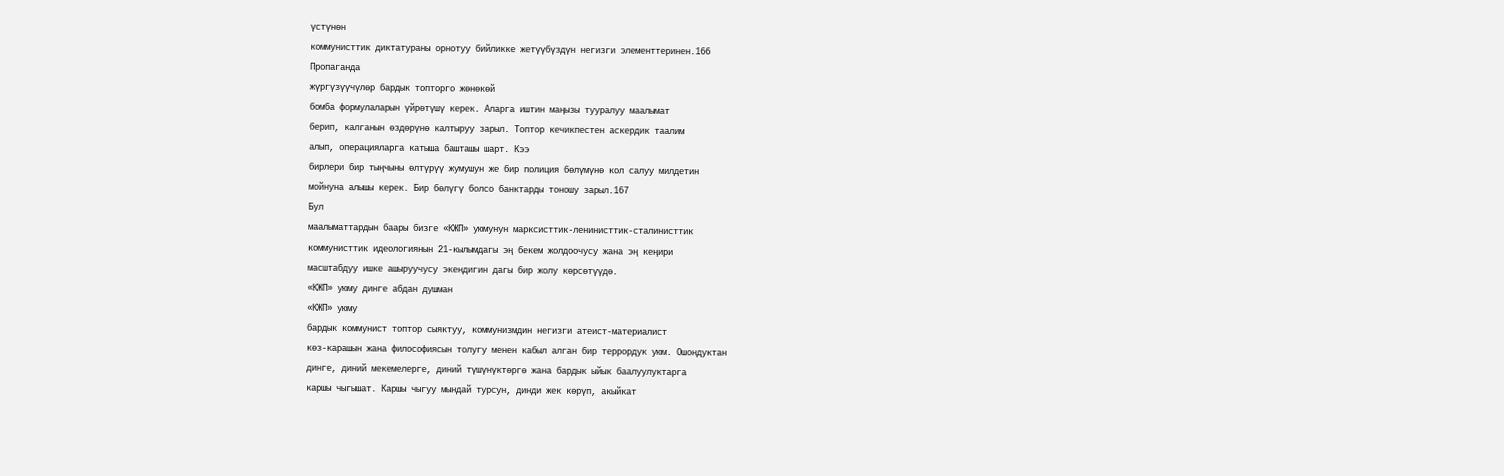үстүнөн
коммунисттик диктатураны орнотуу бийликке жетүүбүздүн негизги элементтеринен.166
Пропаганда
жүргүзүүчүлөр бардык топторго жөнөкөй
бомба формулаларын үйрөтүшү керек. Аларга иштин маңызы тууралуу маалымат
берип, калганын өздөрүнө калтыруу зарыл. Топтор кечикпестен аскердик таалим
алып, операцияларга катыша башташы шарт. Кээ
бирлери бир тыңчыны өлтүрүү жумушун же бир полиция бөлүмүнө кол салуу милдетин
мойнуна алышы керек. Бир бөлүгү болсо банктарды тоношу зарыл.167
Бул
маалыматтардын баары бизге «КЖП» уюмунун марксисттик-ленинисттик-сталинисттик
коммунисттик идеологиянын 21-кылымдагы эң бекем жолдоочусу жана эң кеңири
масштабдуу ишке ашыруучусу экендигин дагы бир жолу көрсөтүүдө.
«КЖП» уюму динге абдан душман
«КЖП» уюму
бардык коммунист топтор сыяктуу, коммунизмдин негизги атеист-материалист
көз-карашын жана философиясын толугу менен кабыл алган бир террордук уюм. Ошондуктан
динге, диний мекемелерге, диний түшүнүктөргө жана бардык ыйык баалуулуктарга
каршы чыгышат. Каршы чыгуу мындай турсун, динди жек көрүп, акыйкат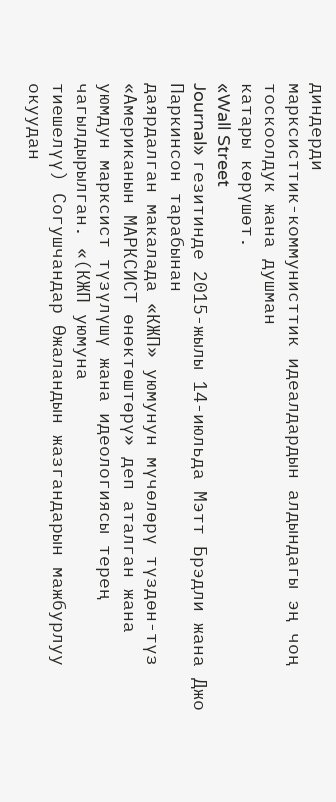диндерди
марксисттик-коммунисттик идеалдардын алдындагы эң чоң тоскоолдук жана душман
катары көрүшөт.
«Wall Street
Journal» гезитинде 2015-жылы 14-июльда Мэтт Брэдли жана Джо Паркинсон тарабынан
даярдалган макалада «КЖП» уюмунун мүчөлөрү түздөн-түз «Американын МАРКСИСТ өнөктөштөрү» деп аталган жана
уюмдун марксист түзүлүшү жана идеологиясы терең чагылдырылган. «(КЖП уюмуна
тиешелүү) Согушчандар Өжаландын жазгандарын мажбурлуу окуудан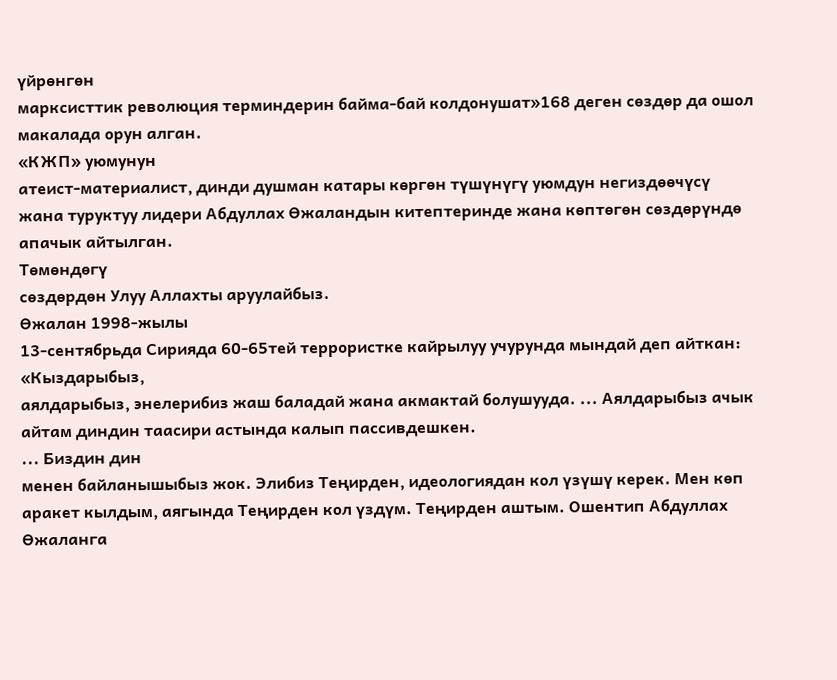үйрөнгөн
марксисттик революция терминдерин байма-бай колдонушат»168 деген сөздөр да ошол макалада орун алган.
«КЖП» уюмунун
атеист-материалист, динди душман катары көргөн түшүнүгү уюмдун негиздөөчүсү
жана туруктуу лидери Абдуллах Өжаландын китептеринде жана көптөгөн сөздөрүндө
апачык айтылган.
Төмөндөгү
сөздөрдөн Улуу Аллахты аруулайбыз.
Өжалан 1998-жылы
13-сентябрьда Сирияда 60-65тей террористке кайрылуу учурунда мындай деп айткан:
«Кыздарыбыз,
аялдарыбыз, энелерибиз жаш баладай жана акмактай болушууда. ... Аялдарыбыз ачык
айтам диндин таасири астында калып пассивдешкен.
... Биздин дин
менен байланышыбыз жок. Элибиз Теңирден, идеологиядан кол үзүшү керек. Мен көп
аракет кылдым, аягында Теңирден кол үздүм. Теңирден аштым. Ошентип Абдуллах
Өжаланга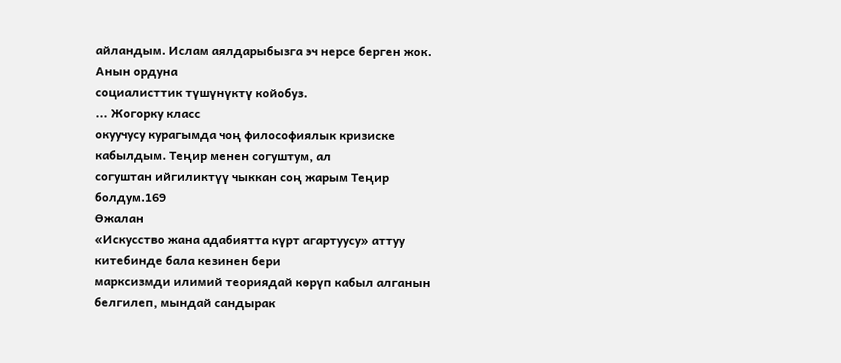айландым. Ислам аялдарыбызга эч нерсе берген жок. Анын ордуна
социалисттик түшүнүктү койобуз.
... Жогорку класс
окуучусу курагымда чоң философиялык кризиске кабылдым. Теңир менен согуштум, ал
согуштан ийгиликтүү чыккан соң жарым Теңир болдум.169
Өжалан
«Искусство жана адабиятта күрт агартуусу» аттуу китебинде бала кезинен бери
марксизмди илимий теориядай көрүп кабыл алганын белгилеп, мындай сандырак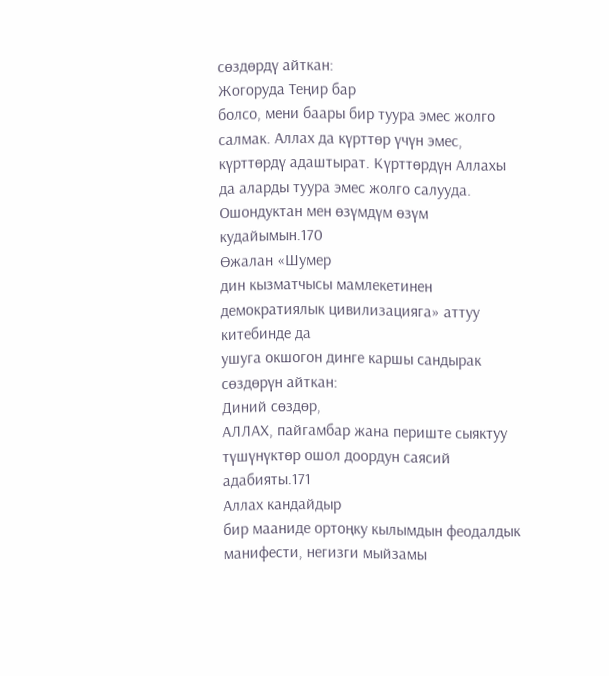сөздөрдү айткан:
Жогоруда Теңир бар
болсо, мени баары бир туура эмес жолго салмак. Аллах да күрттөр үчүн эмес,
күрттөрдү адаштырат. Күрттөрдүн Аллахы да аларды туура эмес жолго салууда.
Ошондуктан мен өзүмдүм өзүм кудайымын.170
Өжалан «Шумер
дин кызматчысы мамлекетинен демократиялык цивилизацияга» аттуу китебинде да
ушуга окшогон динге каршы сандырак сөздөрүн айткан:
Диний сөздөр,
АЛЛАХ, пайгамбар жана периште сыяктуу түшүнүктөр ошол доордун саясий адабияты.171
Аллах кандайдыр
бир мааниде ортоңку кылымдын феодалдык манифести, негизги мыйзамы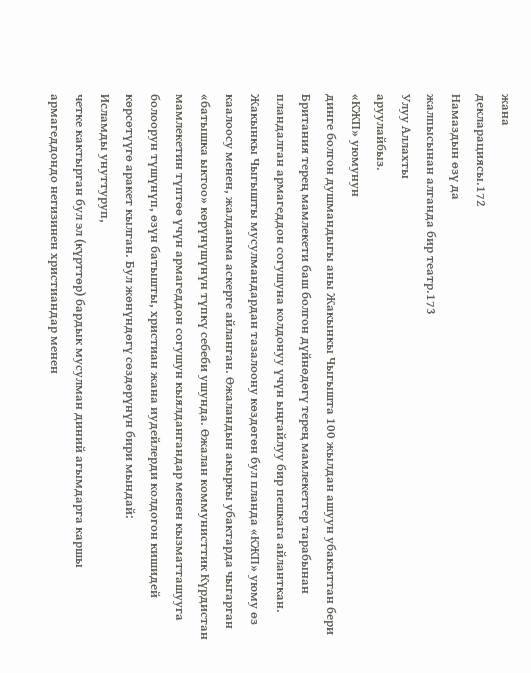жана
декларациясы.172
Намаздын өзү да
жалпысынан алганда бир театр.173
Улуу Аллахты
аруулайбыз.
«КЖП» уюмунун
динге болгон душмандыгы аны Жакынкы Чыгышта 100 жылдан ашуун убакыттан бери
Британия терең мамлекети баш болгон дүйнөдөгү терең мамлекеттер тарабынан
пландалган армагеддон согушуна колдонуу үчүн ыңгайлуу бир пешкага айланткан.
Жакынкы Чыгышты мусулмандардан тазалоону көздөгөн бул планда «КЖП» уюму өз
каалоосу менен, жалданма аскерге айланган. Өжаландын акыркы убактарда чыгарган
«батышка ыктоо» көрүнүшүнүн түпкү себеби ушунда. Өжалан коммунисттик Күрдистан
мамлекетин түптөө үчүн армагеддон согушун кыялдангандар менен кызматташууга
болоорун түшүнүп, өзүн батышты, христиан жана иудейлерди колдогон кишидей
көрсөтүүгө аракет кылган. Бул жөнүндөгү сөздөрүнүн бири мындай:
Исламды унуттуруп,
четке кактырган бул эл (күрттөр) бардык мусулман диний агымдарга каршы
армагеддондо негизинен христиандар менен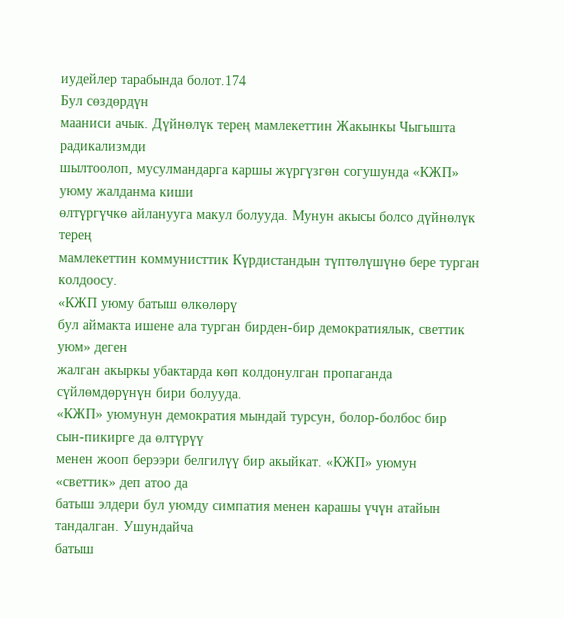иудейлер тарабында болот.174
Бул сөздөрдүн
мааниси ачык. Дүйнөлүк терең мамлекеттин Жакынкы Чыгышта радикализмди
шылтоолоп, мусулмандарга каршы жүргүзгөн согушунда «КЖП» уюму жалданма киши
өлтүргүчкө айланууга макул болууда. Мунун акысы болсо дүйнөлүк терең
мамлекеттин коммунисттик Күрдистандын түптөлүшүнө бере турган колдоосу.
«КЖП уюму батыш өлкөлөрү
бул аймакта ишене ала турган бирден-бир демократиялык, светтик уюм» деген
жалган акыркы убактарда көп колдонулган пропаганда сүйлөмдөрүнүн бири болууда.
«КЖП» уюмунун демократия мындай турсун, болор-болбос бир сын-пикирге да өлтүрүү
менен жооп берээри белгилүү бир акыйкат. «КЖП» уюмун «светтик» деп атоо да
батыш элдери бул уюмду симпатия менен карашы үчүн атайын тандалган. Ушундайча
батыш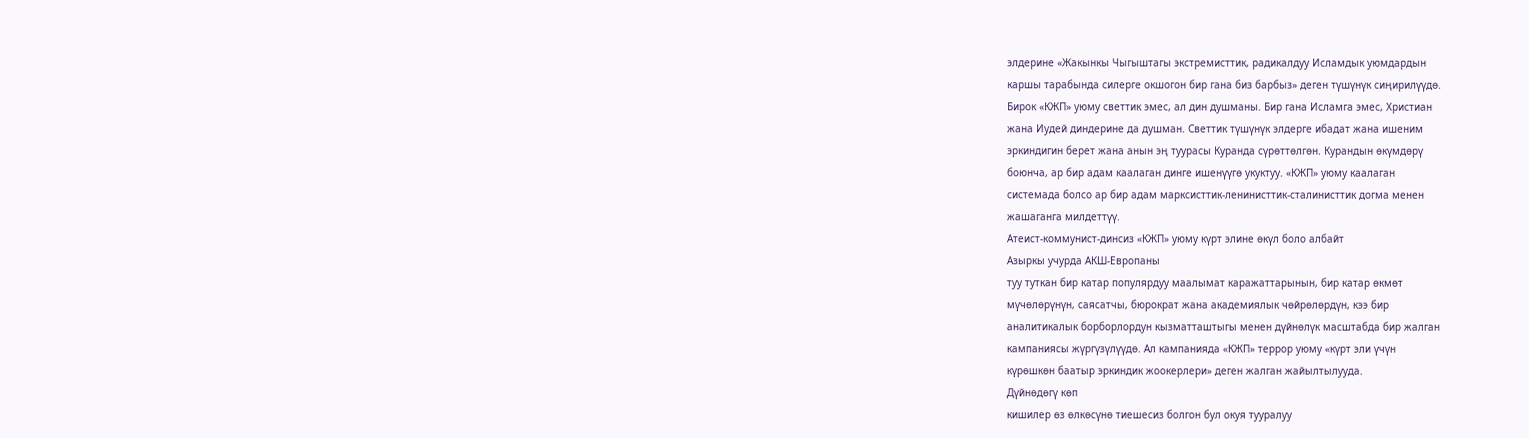элдерине «Жакынкы Чыгыштагы экстремисттик, радикалдуу Исламдык уюмдардын
каршы тарабында силерге окшогон бир гана биз барбыз» деген түшүнүк сиңирилүүдө.
Бирок «КЖП» уюму светтик эмес, ал дин душманы. Бир гана Исламга эмес, Христиан
жана Иудей диндерине да душман. Светтик түшүнүк элдерге ибадат жана ишеним
эркиндигин берет жана анын эң туурасы Куранда сүрөттөлгөн. Курандын өкүмдөрү
боюнча, ар бир адам каалаган динге ишенүүгө укуктуу. «КЖП» уюму каалаган
системада болсо ар бир адам марксисттик-ленинисттик-сталинисттик догма менен
жашаганга милдеттүү.
Атеист-коммунист-динсиз «КЖП» уюму күрт элине өкүл боло албайт
Азыркы учурда АКШ-Европаны
туу туткан бир катар популярдуу маалымат каражаттарынын, бир катар өкмөт
мүчөлөрүнүн, саясатчы, бюрократ жана академиялык чөйрөлөрдүн, кээ бир
аналитикалык борборлордун кызматташтыгы менен дүйнөлүк масштабда бир жалган
кампаниясы жүргүзүлүүдө. Ал кампанияда «КЖП» террор уюму «күрт эли үчүн
күрөшкөн баатыр эркиндик жоокерлери» деген жалган жайылтылууда.
Дүйнөдөгү көп
кишилер өз өлкөсүнө тиешесиз болгон бул окуя тууралуу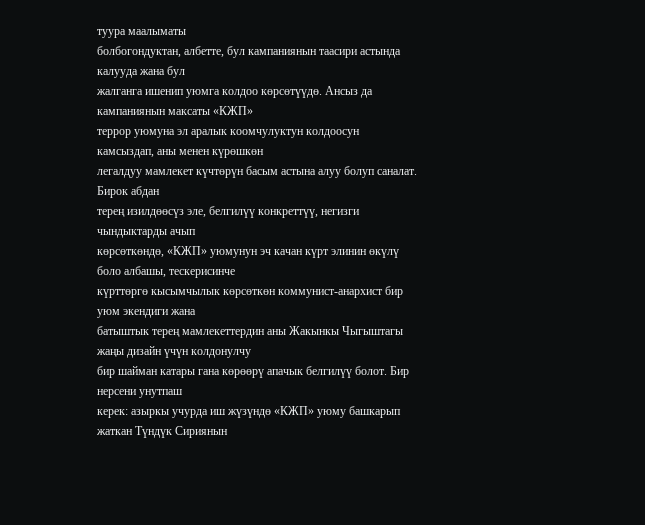туура маалыматы
болбогондуктан, албетте, бул кампаниянын таасири астында калууда жана бул
жалганга ишенип уюмга колдоо көрсөтүүдө. Ансыз да кампаниянын максаты «КЖП»
террор уюмуна эл аралык коомчулуктун колдоосун камсыздап, аны менен күрөшкөн
легалдуу мамлекет күчтөрүн басым астына алуу болуп саналат.
Бирок абдан
терең изилдөөсүз эле, белгилүү конкреттүү, негизги чындыктарды ачып
көрсөткөндө, «КЖП» уюмунун эч качан күрт элинин өкүлү боло албашы, тескерисинче
күрттөргө кысымчылык көрсөткөн коммунист-анархист бир уюм экендиги жана
батыштык терең мамлекеттердин аны Жакынкы Чыгыштагы жаңы дизайн үчүн колдонулчу
бир шайман катары гана көрөөрү апачык белгилүү болот. Бир нерсени унутпаш
керек: азыркы учурда иш жүзүндө «КЖП» уюму башкарып жаткан Түндүк Сириянын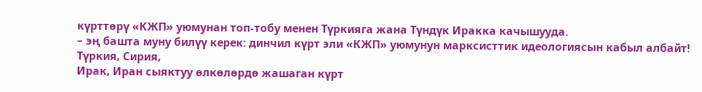күрттөрү «КЖП» уюмунан топ-тобу менен Түркияга жана Түндүк Иракка качышууда.
– эң башта муну билүү керек: динчил күрт эли «КЖП» уюмунун марксисттик идеологиясын кабыл албайт!
Түркия, Сирия,
Ирак, Иран сыяктуу өлкөлөрдө жашаган күрт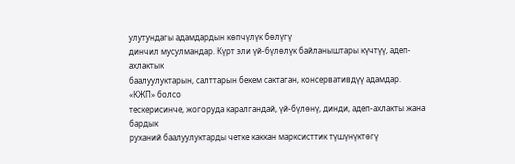улутундагы адамдардын көпчүлүк бөлүгү
динчил мусулмандар. Күрт эли үй-бүлөлүк байланыштары күчтүү, адеп-ахлактык
баалуулуктарын, салттарын бекем сактаган, консервативдүү адамдар.
«КЖП» болсо
тескерисинче, жогоруда каралгандай, үй-бүлөнү, динди, адеп-ахлакты жана бардык
руханий баалуулуктарды четке каккан марксисттик түшүнүктөгү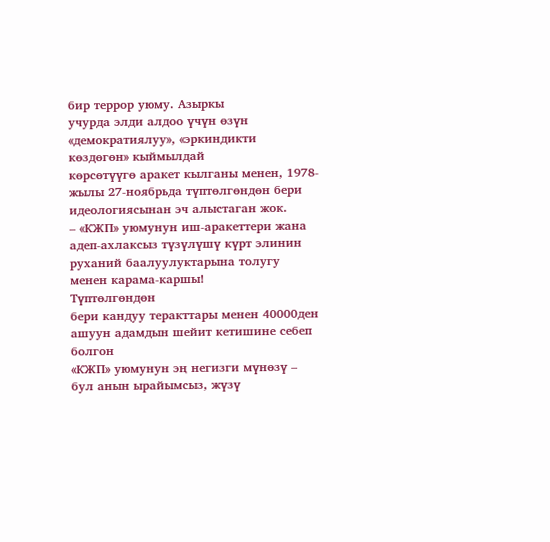бир террор уюму. Азыркы
учурда элди алдоо үчүн өзүн «демократиялуу», «эркиндикти көздөгөн» кыймылдай
көрсөтүүгө аракет кылганы менен, 1978-жылы 27-ноябрьда түптөлгөндөн бери
идеологиясынан эч алыстаган жок.
– «КЖП» уюмунун иш-аракеттери жана адеп-ахлаксыз түзүлүшү күрт элинин руханий баалуулуктарына толугу менен карама-каршы!
Түптөлгөндөн
бери кандуу теракттары менен 40000ден ашуун адамдын шейит кетишине себеп болгон
«КЖП» уюмунун эң негизги мүнөзү – бул анын ырайымсыз, жүзү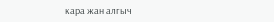кара жан алгыч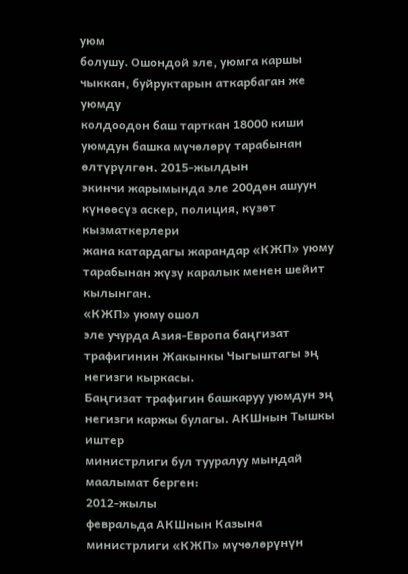уюм
болушу. Ошондой эле, уюмга каршы чыккан, буйруктарын аткарбаган же уюмду
колдоодон баш тарткан 18000 киши уюмдун башка мүчөлөрү тарабынан өлтүрүлгөн. 2015-жылдын
экинчи жарымында эле 200дөн ашуун күнөөсүз аскер, полиция, күзөт кызматкерлери
жана катардагы жарандар «КЖП» уюму тарабынан жүзү каралык менен шейит кылынган.
«КЖП» уюму ошол
эле учурда Азия-Европа баңгизат трафигинин Жакынкы Чыгыштагы эң негизги кыркасы.
Баңгизат трафигин башкаруу уюмдун эң негизги каржы булагы. АКШнын Тышкы иштер
министрлиги бул тууралуу мындай маалымат берген:
2012-жылы
февральда АКШнын Казына министрлиги «КЖП» мүчөлөрүнүн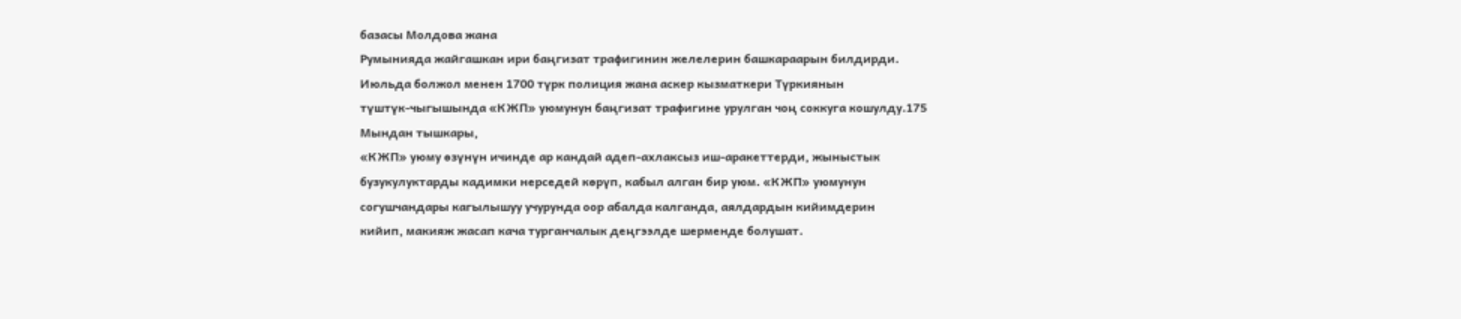базасы Молдова жана
Румынияда жайгашкан ири баңгизат трафигинин желелерин башкараарын билдирди.
Июльда болжол менен 1700 түрк полиция жана аскер кызматкери Түркиянын
түштүк-чыгышында «КЖП» уюмунун баңгизат трафигине урулган чоң соккуга кошулду.175
Мындан тышкары,
«КЖП» уюму өзүнүн ичинде ар кандай адеп-ахлаксыз иш-аракеттерди, жыныстык
бузукулуктарды кадимки нерседей көрүп, кабыл алган бир уюм. «КЖП» уюмунун
согушчандары кагылышуу учурунда оор абалда калганда, аялдардын кийимдерин
кийип, макияж жасап кача турганчалык деңгээлде шерменде болушат.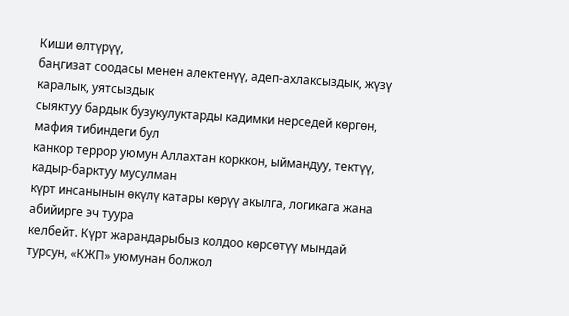Киши өлтүрүү,
баңгизат соодасы менен алектенүү, адеп-ахлаксыздык, жүзү каралык, уятсыздык
сыяктуу бардык бузукулуктарды кадимки нерседей көргөн, мафия тибиндеги бул
канкор террор уюмун Аллахтан корккон, ыймандуу, тектүү, кадыр-барктуу мусулман
күрт инсанынын өкүлү катары көрүү акылга, логикага жана абийирге эч туура
келбейт. Күрт жарандарыбыз колдоо көрсөтүү мындай турсун, «КЖП» уюмунан болжол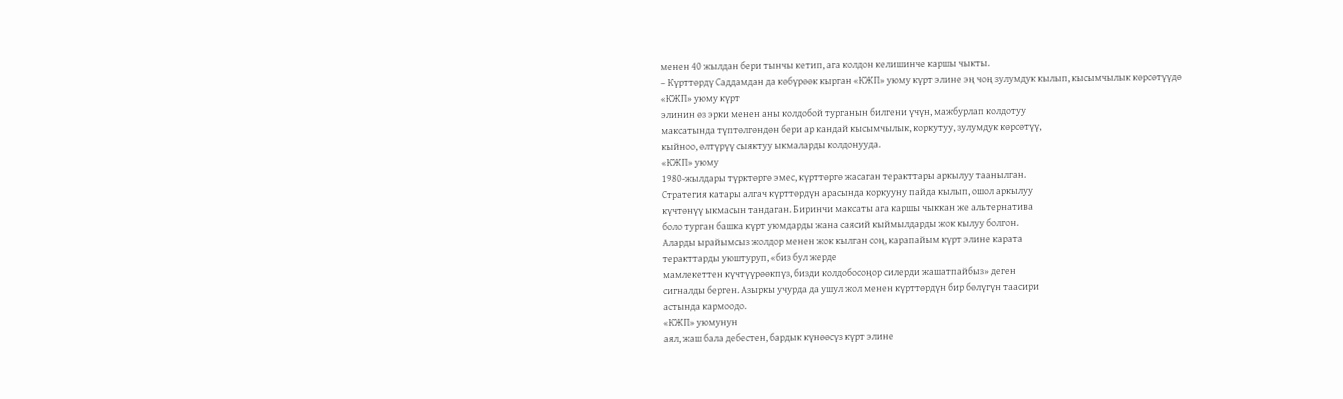менен 40 жылдан бери тынчы кетип, ага колдон келишинче каршы чыкты.
– Күрттөрдү Саддамдан да көбүрөөк кырган «КЖП» уюму күрт элине эң чоң зулумдук кылып, кысымчылык көрсөтүүдө
«КЖП» уюму күрт
элинин өз эрки менен аны колдобой турганын билгени үчүн, мажбурлап колдотуу
максатында түптөлгөндөн бери ар кандай кысымчылык, коркутуу, зулумдук көрсөтүү,
кыйноо, өлтүрүү сыяктуу ыкмаларды колдонууда.
«КЖП» уюму
1980-жылдары түрктөргө эмес, күрттөргө жасаган теракттары аркылуу таанылган.
Стратегия катары алгач күрттөрдүн арасында коркууну пайда кылып, ошол аркылуу
күчтөнүү ыкмасын тандаган. Биринчи максаты ага каршы чыккан же альтернатива
боло турган башка күрт уюмдарды жана саясий кыймылдарды жок кылуу болгон.
Аларды ырайымсыз жолдор менен жок кылган соң, карапайым күрт элине карата
теракттарды уюштуруп, «биз бул жерде
мамлекеттен күчтүүрөөкпүз, бизди колдобосоңор силерди жашатпайбыз» деген
сигналды берген. Азыркы учурда да ушул жол менен күрттөрдүн бир бөлүгүн таасири
астында кармоодо.
«КЖП» уюмунун
аял, жаш бала дебестен, бардык күнөөсүз күрт элине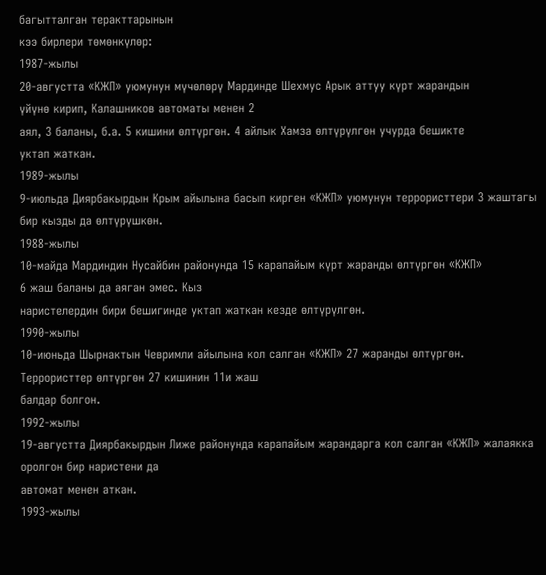багытталган теракттарынын
кээ бирлери төмөнкүлөр:
1987-жылы
20-августта «КЖП» уюмунун мүчөлөрү Мардинде Шехмус Арык аттуу күрт жарандын
үйүнө кирип, Калашников автоматы менен 2
аял, 3 баланы, б.а. 5 кишини өлтүргөн. 4 айлык Хамза өлтүрүлгөн учурда бешикте
уктап жаткан.
1989-жылы
9-июльда Диярбакырдын Крым айылына басып кирген «КЖП» уюмунун террористтери 3 жаштагы бир кызды да өлтүрүшкөн.
1988-жылы
10-майда Мардиндин Нусайбин районунда 15 карапайым күрт жаранды өлтүргөн «КЖП»
6 жаш баланы да аяган эмес. Кыз
наристелердин бири бешигинде уктап жаткан кезде өлтүрүлгөн.
1990-жылы
10-июньда Шырнактын Чевримли айылына кол салган «КЖП» 27 жаранды өлтүргөн.
Террористтер өлтүргөн 27 кишинин 11и жаш
балдар болгон.
1992-жылы
19-августта Диярбакырдын Лиже районунда карапайым жарандарга кол салган «КЖП» жалаякка оролгон бир наристени да
автомат менен аткан.
1993-жылы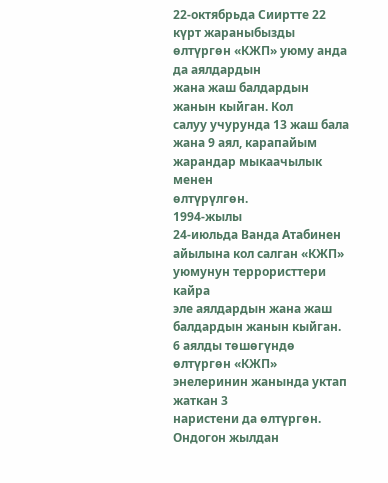22-октябрьда Сииртте 22 күрт жараныбызды өлтүргөн «КЖП» уюму анда да аялдардын
жана жаш балдардын жанын кыйган. Кол
салуу учурунда 13 жаш бала жана 9 аял, карапайым жарандар мыкаачылык менен
өлтүрүлгөн.
1994-жылы
24-июльда Ванда Атабинен айылына кол салган «КЖП» уюмунун террористтери кайра
эле аялдардын жана жаш балдардын жанын кыйган. 6 аялды төшөгүндө өлтүргөн «КЖП» энелеринин жанында уктап жаткан 3
наристени да өлтүргөн.
Ондогон жылдан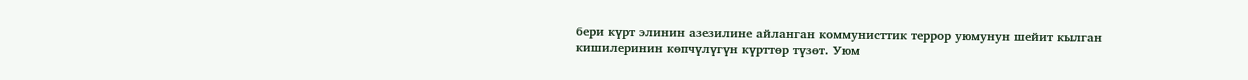бери күрт элинин азезилине айланган коммунисттик террор уюмунун шейит кылган
кишилеринин көпчүлүгүн күрттөр түзөт. Уюм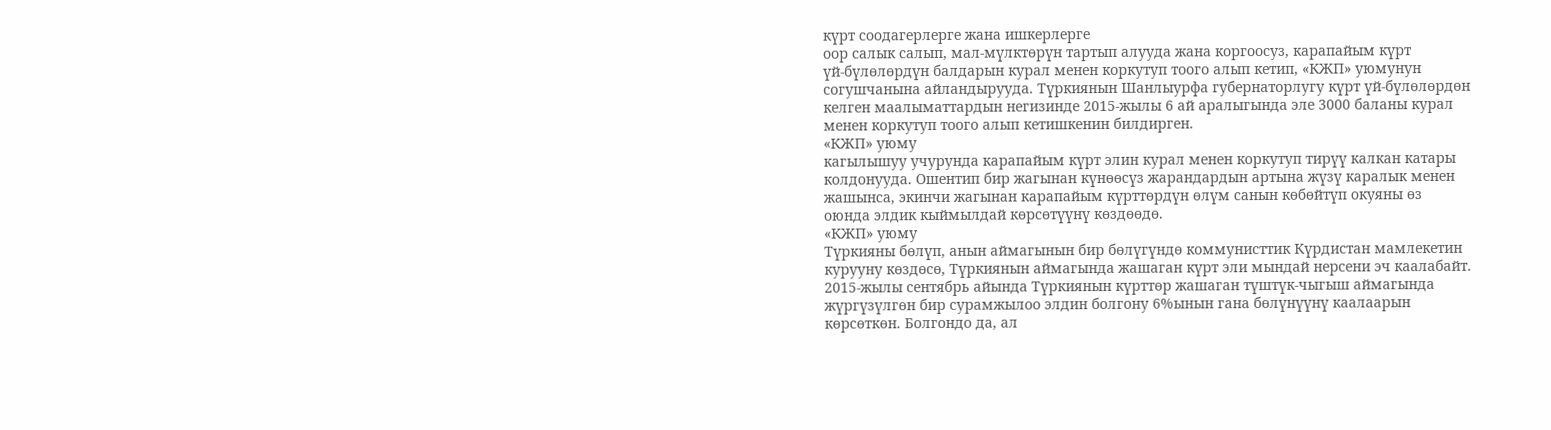күрт соодагерлерге жана ишкерлерге
оор салык салып, мал-мүлктөрүн тартып алууда жана коргоосуз, карапайым күрт
үй-бүлөлөрдүн балдарын курал менен коркутуп тоого алып кетип, «КЖП» уюмунун
согушчанына айландырууда. Түркиянын Шанлыурфа губернаторлугу күрт үй-бүлөлөрдөн
келген маалыматтардын негизинде 2015-жылы 6 ай аралыгында эле 3000 баланы курал
менен коркутуп тоого алып кетишкенин билдирген.
«КЖП» уюму
кагылышуу учурунда карапайым күрт элин курал менен коркутуп тирүү калкан катары
колдонууда. Ошентип бир жагынан күнөөсүз жарандардын артына жүзү каралык менен
жашынса, экинчи жагынан карапайым күрттөрдүн өлүм санын көбөйтүп окуяны өз
оюнда элдик кыймылдай көрсөтүүнү көздөөдө.
«КЖП» уюму
Түркияны бөлүп, анын аймагынын бир бөлүгүндө коммунисттик Күрдистан мамлекетин
курууну көздөсө, Түркиянын аймагында жашаган күрт эли мындай нерсени эч каалабайт.
2015-жылы сентябрь айында Түркиянын күрттөр жашаган түштүк-чыгыш аймагында
жүргүзүлгөн бир сурамжылоо элдин болгону 6%ынын гана бөлүнүүнү каалаарын
көрсөткөн. Болгондо да, ал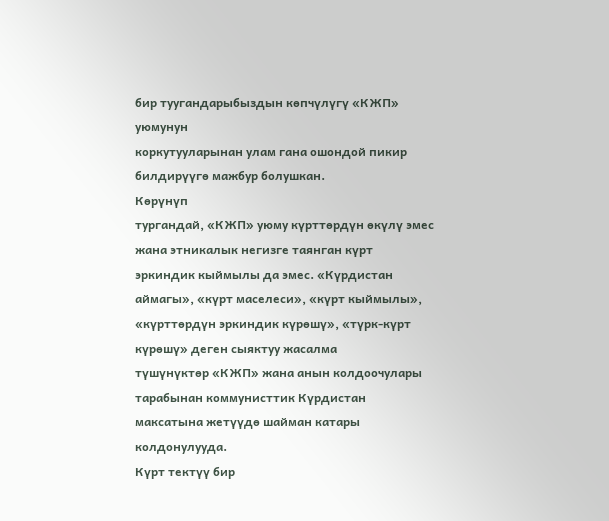бир туугандарыбыздын көпчүлүгү «КЖП» уюмунун
коркутууларынан улам гана ошондой пикир билдирүүгө мажбур болушкан.
Көрүнүп
тургандай, «КЖП» уюму күрттөрдүн өкүлү эмес жана этникалык негизге таянган күрт
эркиндик кыймылы да эмес. «Күрдистан аймагы», «күрт маселеси», «күрт кыймылы»,
«күрттөрдүн эркиндик күрөшү», «түрк-күрт күрөшү» деген сыяктуу жасалма
түшүнүктөр «КЖП» жана анын колдоочулары тарабынан коммунисттик Күрдистан
максатына жетүүдө шайман катары колдонулууда.
Күрт тектүү бир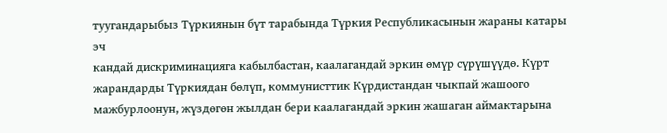туугандарыбыз Түркиянын бүт тарабында Түркия Республикасынын жараны катары эч
кандай дискриминацияга кабылбастан, каалагандай эркин өмүр сүрүшүүдө. Күрт
жарандарды Түркиядан бөлүп, коммунисттик Күрдистандан чыкпай жашоого
мажбурлоонун, жүздөгөн жылдан бери каалагандай эркин жашаган аймактарына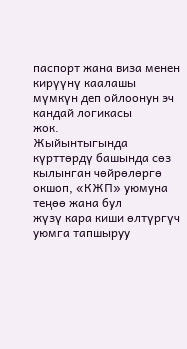паспорт жана виза менен кирүүнү каалашы мүмкүн деп ойлоонун эч кандай логикасы
жок.
Жыйынтыгында
күрттөрдү башында сөз кылынган чөйрөлөргө окшоп, «КЖП» уюмуна теңөө жана бул
жүзү кара киши өлтүргүч уюмга тапшыруу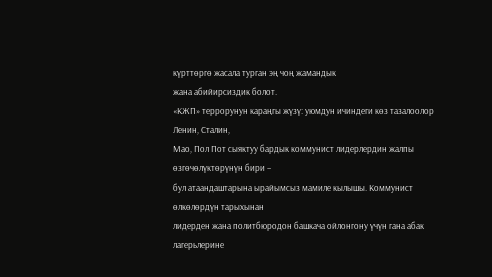күрттөргө жасала турган эң чоң жамандык
жана абийирсиздик болот.
«КЖП» террорунун караңгы жүзү: уюмдун ичиндеги көз тазалоолор
Ленин, Сталин,
Мао, Пол Пот сыяктуу бардык коммунист лидерлердин жалпы өзгөчөлүктөрүнүн бири –
бул атаандаштарына ырайымсыз мамиле кылышы. Коммунист өлкөлөрдүн тарыхынан
лидерден жана политбюродон башкача ойлонгону үчүн гана абак лагерьлерине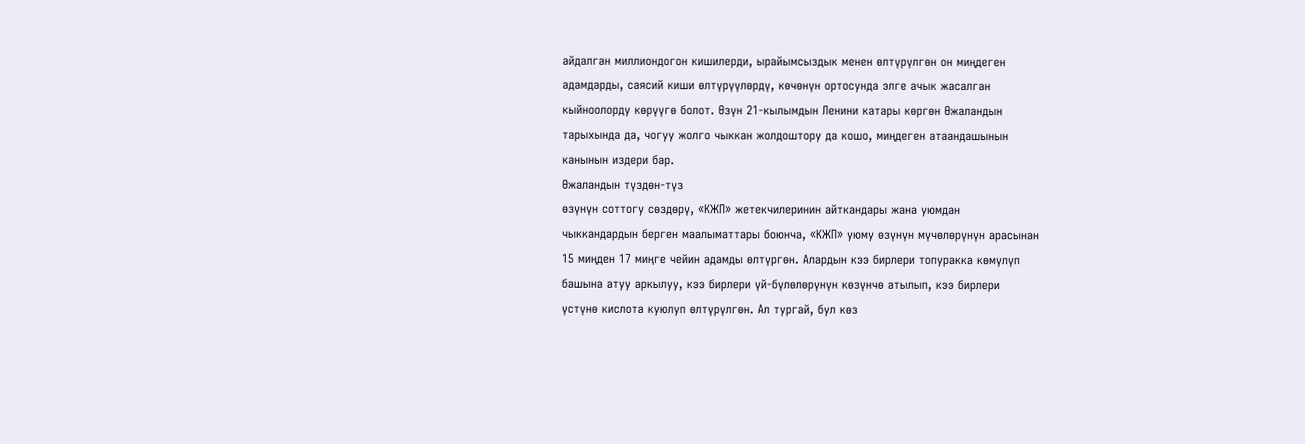айдалган миллиондогон кишилерди, ырайымсыздык менен өлтүрүлгөн он миңдеген
адамдарды, саясий киши өлтүрүүлөрдү, көчөнүн ортосунда элге ачык жасалган
кыйноолорду көрүүгө болот. Өзүн 21-кылымдын Ленини катары көргөн Өжаландын
тарыхында да, чогуу жолго чыккан жолдоштору да кошо, миңдеген атаандашынын
канынын издери бар.
Өжаландын түздөн-түз
өзүнүн соттогу сөздөрү, «КЖП» жетекчилеринин айткандары жана уюмдан
чыккандардын берген маалыматтары боюнча, «КЖП» уюму өзүнүн мүчөлөрүнүн арасынан
15 миңден 17 миңге чейин адамды өлтүргөн. Алардын кээ бирлери топуракка көмүлүп
башына атуу аркылуу, кээ бирлери үй-бүлөлөрүнүн көзүнчө атылып, кээ бирлери
үстүнө кислота куюлуп өлтүрүлгөн. Ал тургай, бул көз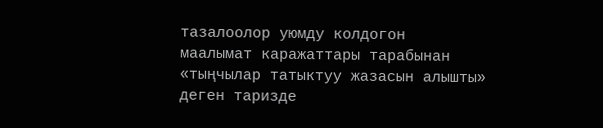тазалоолор уюмду колдогон
маалымат каражаттары тарабынан «тыңчылар татыктуу жазасын алышты» деген таризде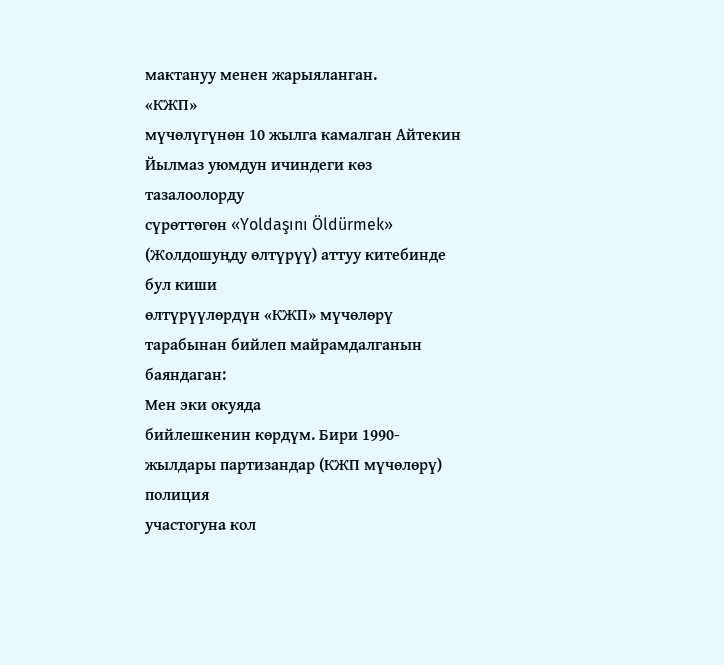мактануу менен жарыяланган.
«КЖП»
мүчөлүгүнөн 10 жылга камалган Айтекин Йылмаз уюмдун ичиндеги көз тазалоолорду
сүрөттөгөн «Yoldaşını Öldürmek» (Жолдошуңду өлтүрүү) аттуу китебинде бул киши
өлтүрүүлөрдүн «КЖП» мүчөлөрү тарабынан бийлеп майрамдалганын баяндаган:
Мен эки окуяда
бийлешкенин көрдүм. Бири 1990-жылдары партизандар (КЖП мүчөлөрү) полиция
участогуна кол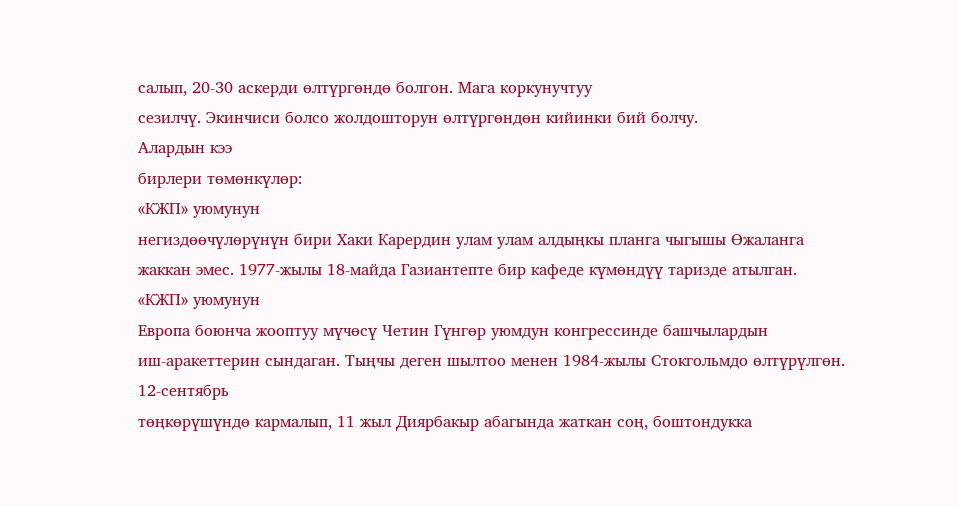салып, 20-30 аскерди өлтүргөндө болгон. Мага коркунучтуу
сезилчү. Экинчиси болсо жолдошторун өлтүргөндөн кийинки бий болчу.
Алардын кээ
бирлери төмөнкүлөр:
«КЖП» уюмунун
негиздөөчүлөрүнүн бири Хаки Карердин улам улам алдыңкы планга чыгышы Өжаланга
жаккан эмес. 1977-жылы 18-майда Газиантепте бир кафеде күмөндүү таризде атылган.
«КЖП» уюмунун
Европа боюнча жооптуу мүчөсү Четин Гүнгөр уюмдун конгрессинде башчылардын
иш-аракеттерин сындаган. Тыңчы деген шылтоо менен 1984-жылы Стокгольмдо өлтүрүлгөн.
12-сентябрь
төңкөрүшүндө кармалып, 11 жыл Диярбакыр абагында жаткан соң, боштондукка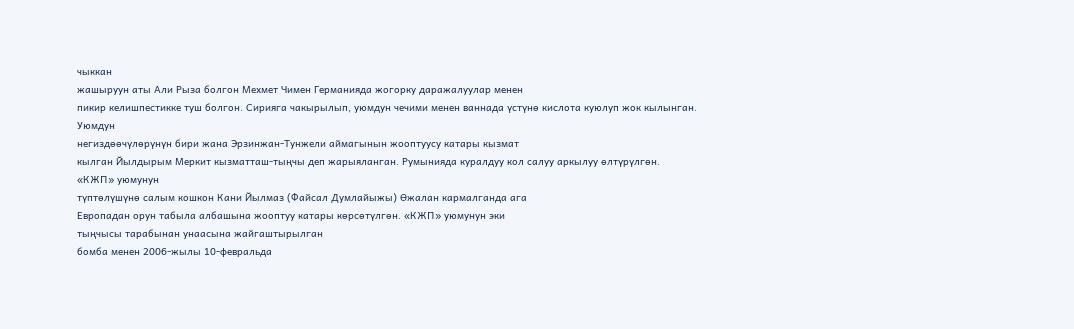чыккан
жашыруун аты Али Рыза болгон Мехмет Чимен Германияда жогорку даражалуулар менен
пикир келишпестикке туш болгон. Сирияга чакырылып, уюмдун чечими менен ваннада үстүнө кислота куюлуп жок кылынган.
Уюмдун
негиздөөчүлөрүнүн бири жана Эрзинжан-Тунжели аймагынын жооптуусу катары кызмат
кылган Йылдырым Меркит кызматташ-тыңчы деп жарыяланган. Румынияда куралдуу кол салуу аркылуу өлтүрүлгөн.
«КЖП» уюмунун
түптөлүшүнө салым кошкон Кани Йылмаз (Файсал Думлайыжы) Өжалан кармалганда ага
Европадан орун табыла албашына жооптуу катары көрсөтүлгөн. «КЖП» уюмунун эки
тыңчысы тарабынан унаасына жайгаштырылган
бомба менен 2006-жылы 10-февральда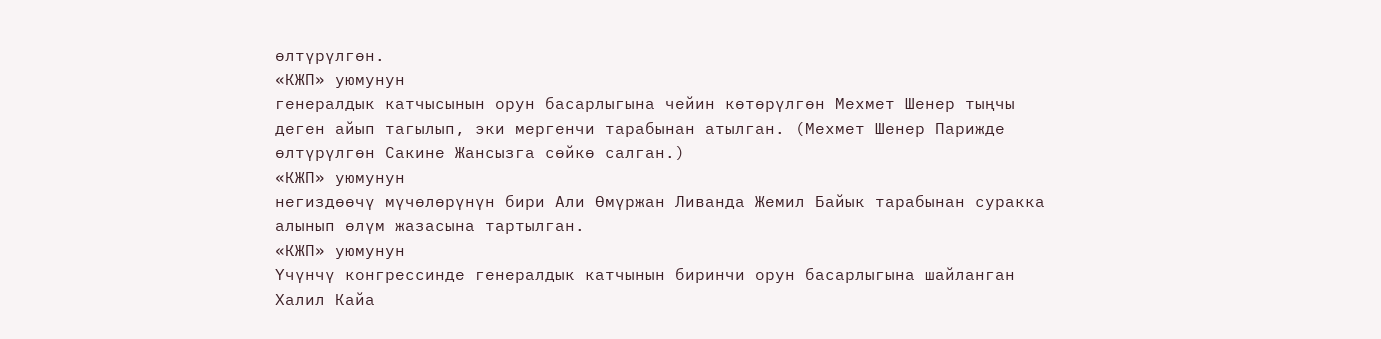өлтүрүлгөн.
«КЖП» уюмунун
генералдык катчысынын орун басарлыгына чейин көтөрүлгөн Мехмет Шенер тыңчы
деген айып тагылып, эки мергенчи тарабынан атылган. (Мехмет Шенер Парижде
өлтүрүлгөн Сакине Жансызга сөйкө салган.)
«КЖП» уюмунун
негиздөөчү мүчөлөрүнүн бири Али Өмүржан Ливанда Жемил Байык тарабынан суракка алынып өлүм жазасына тартылган.
«КЖП» уюмунун
Үчүнчү конгрессинде генералдык катчынын биринчи орун басарлыгына шайланган
Халил Кайа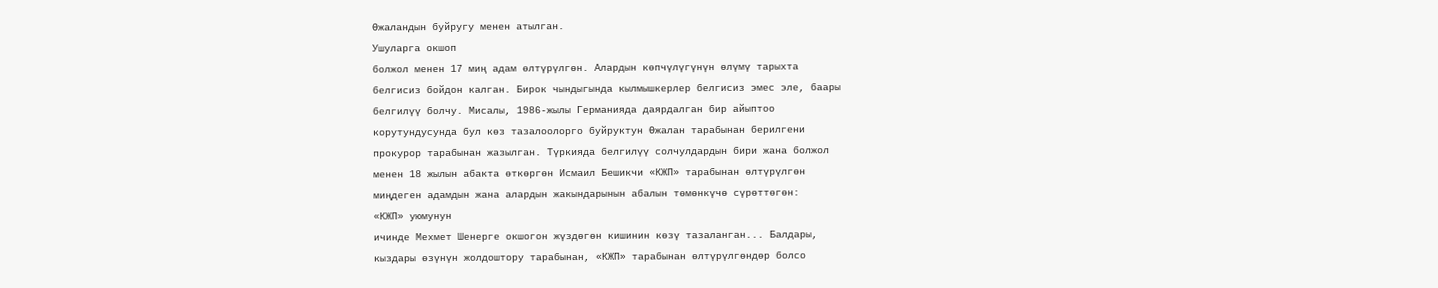Өжаландын буйругу менен атылган.
Ушуларга окшоп
болжол менен 17 миң адам өлтүрүлгөн. Алардын көпчүлүгүнүн өлүмү тарыхта
белгисиз бойдон калган. Бирок чындыгында кылмышкерлер белгисиз эмес эле, баары
белгилүү болчу. Мисалы, 1986-жылы Германияда даярдалган бир айыптоо
корутундусунда бул көз тазалоолорго буйруктун Өжалан тарабынан берилгени
прокурор тарабынан жазылган. Түркияда белгилүү солчулдардын бири жана болжол
менен 18 жылын абакта өткөргөн Исмаил Бешикчи «КЖП» тарабынан өлтүрүлгөн
миңдеген адамдын жана алардын жакындарынын абалын төмөнкүчө сүрөттөгөн:
«КЖП» уюмунун
ичинде Мехмет Шенерге окшогон жүздөгөн кишинин көзү тазаланган... Балдары,
кыздары өзүнүн жолдоштору тарабынан, «КЖП» тарабынан өлтүрүлгөндөр болсо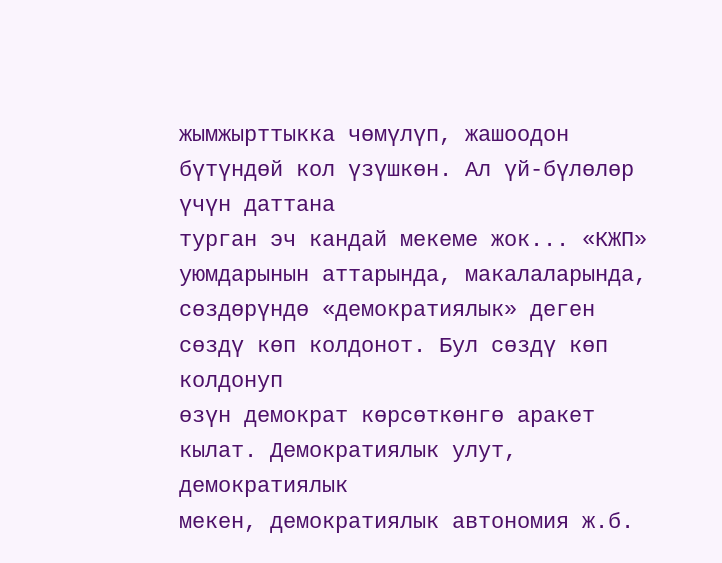жымжырттыкка чөмүлүп, жашоодон бүтүндөй кол үзүшкөн. Ал үй-бүлөлөр үчүн даттана
турган эч кандай мекеме жок... «КЖП» уюмдарынын аттарында, макалаларында,
сөздөрүндө «демократиялык» деген сөздү көп колдонот. Бул сөздү көп колдонуп
өзүн демократ көрсөткөнгө аракет кылат. Демократиялык улут, демократиялык
мекен, демократиялык автономия ж.б.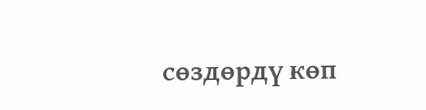сөздөрдү көп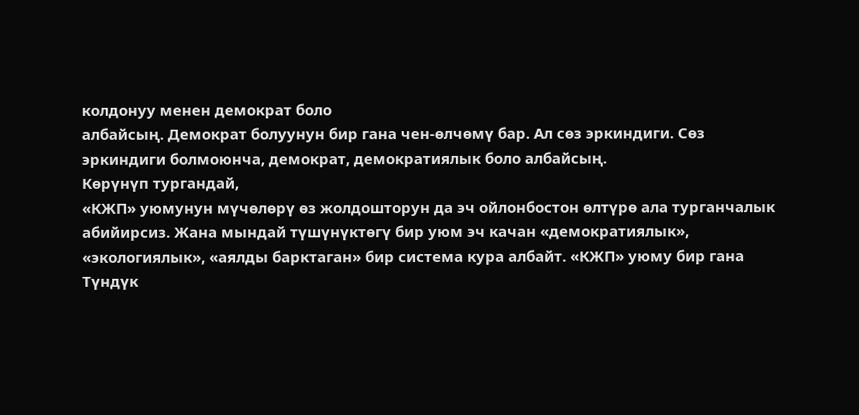колдонуу менен демократ боло
албайсың. Демократ болуунун бир гана чен-өлчөмү бар. Ал сөз эркиндиги. Сөз
эркиндиги болмоюнча, демократ, демократиялык боло албайсың.
Көрүнүп тургандай,
«КЖП» уюмунун мүчөлөрү өз жолдошторун да эч ойлонбостон өлтүрө ала турганчалык
абийирсиз. Жана мындай түшүнүктөгү бир уюм эч качан «демократиялык»,
«экологиялык», «аялды барктаган» бир система кура албайт. «КЖП» уюму бир гана
Түндүк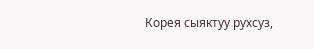Корея сыяктуу рухсуз,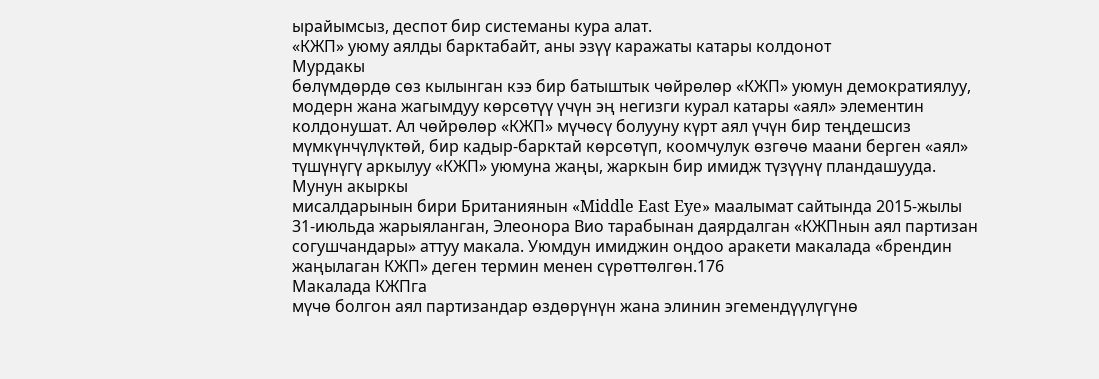ырайымсыз, деспот бир системаны кура алат.
«КЖП» уюму аялды барктабайт, аны эзүү каражаты катары колдонот
Мурдакы
бөлүмдөрдө сөз кылынган кээ бир батыштык чөйрөлөр «КЖП» уюмун демократиялуу,
модерн жана жагымдуу көрсөтүү үчүн эң негизги курал катары «аял» элементин
колдонушат. Ал чөйрөлөр «КЖП» мүчөсү болууну күрт аял үчүн бир теңдешсиз
мүмкүнчүлүктөй, бир кадыр-барктай көрсөтүп, коомчулук өзгөчө маани берген «аял»
түшүнүгү аркылуу «КЖП» уюмуна жаңы, жаркын бир имидж түзүүнү пландашууда.
Мунун акыркы
мисалдарынын бири Британиянын «Middle East Eye» маалымат сайтында 2015-жылы
31-июльда жарыяланган, Элеонора Вио тарабынан даярдалган «КЖПнын аял партизан
согушчандары» аттуу макала. Уюмдун имиджин оңдоо аракети макалада «брендин
жаңылаган КЖП» деген термин менен сүрөттөлгөн.176
Макалада КЖПга
мүчө болгон аял партизандар өздөрүнүн жана элинин эгемендүүлүгүнө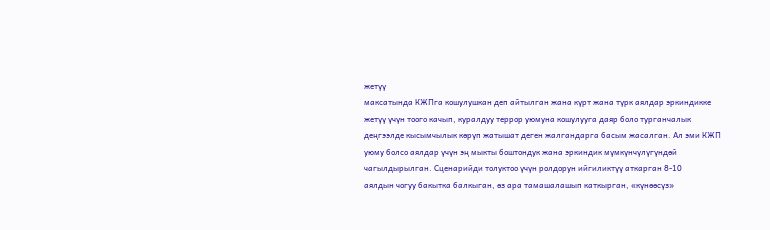жетүү
максатында КЖПга кошулушкан деп айтылган жана күрт жана түрк аялдар эркиндикке
жетүү үчүн тоого качып, куралдуу террор уюмуна кошулууга даяр боло турганчалык
деңгээлде кысымчылык көрүп жатышат деген жалгандарга басым жасалган. Ал эми КЖП
уюму болсо аялдар үчүн эң мыкты боштондук жана эркиндик мүмкүнчүлүгүндөй
чагылдырылган. Сценарийди толуктоо үчүн ролдорун ийгиликтүү аткарган 8-10
аялдын чогуу бакытка балкыган, өз ара тамашалашып каткырган, «күнөөсүз»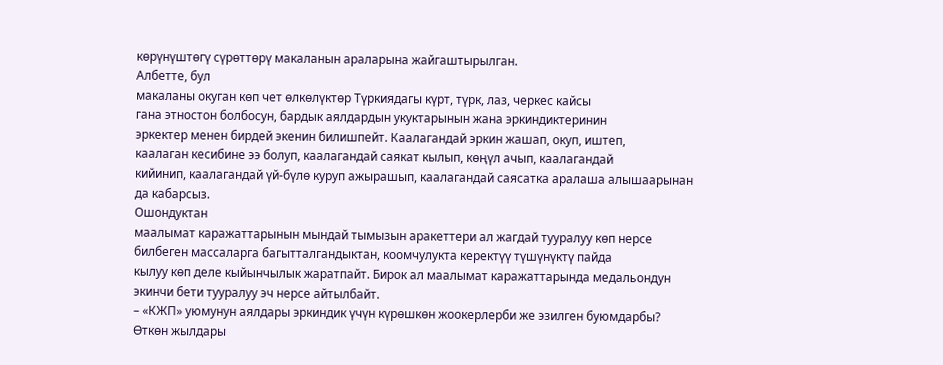көрүнүштөгү сүрөттөрү макаланын араларына жайгаштырылган.
Албетте, бул
макаланы окуган көп чет өлкөлүктөр Түркиядагы күрт, түрк, лаз, черкес кайсы
гана этностон болбосун, бардык аялдардын укуктарынын жана эркиндиктеринин
эркектер менен бирдей экенин билишпейт. Каалагандай эркин жашап, окуп, иштеп,
каалаган кесибине ээ болуп, каалагандай саякат кылып, көңүл ачып, каалагандай
кийинип, каалагандай үй-бүлө куруп ажырашып, каалагандай саясатка аралаша алышаарынан
да кабарсыз.
Ошондуктан
маалымат каражаттарынын мындай тымызын аракеттери ал жагдай тууралуу көп нерсе
билбеген массаларга багытталгандыктан, коомчулукта керектүү түшүнүктү пайда
кылуу көп деле кыйынчылык жаратпайт. Бирок ал маалымат каражаттарында медальондун
экинчи бети тууралуу эч нерсе айтылбайт.
– «КЖП» уюмунун аялдары эркиндик үчүн күрөшкөн жоокерлерби же эзилген буюмдарбы?
Өткөн жылдары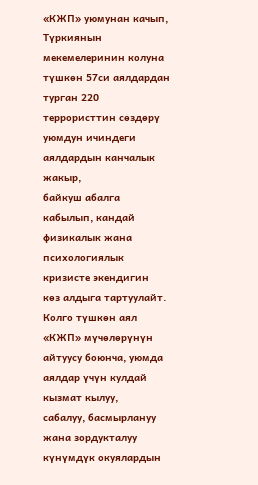«КЖП» уюмунан качып, Түркиянын мекемелеринин колуна түшкөн 57си аялдардан
турган 220 террористтин сөздөрү уюмдун ичиндеги аялдардын канчалык жакыр,
байкуш абалга кабылып, кандай физикалык жана психологиялык кризисте экендигин
көз алдыга тартуулайт.
Колго түшкөн аял
«КЖП» мүчөлөрүнүн айтуусу боюнча, уюмда аялдар үчүн кулдай кызмат кылуу,
сабалуу, басмырлануу жана зордукталуу күнүмдүк окуялардын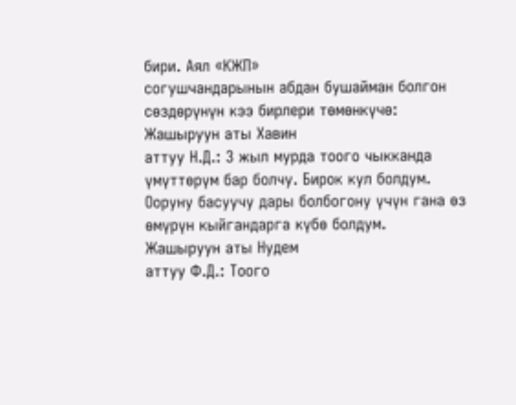бири. Аял «КЖП»
согушчандарынын абдан бушайман болгон сөздөрүнүн кээ бирлери төмөнкүчө:
Жашыруун аты Хавин
аттуу Н.Д.: 3 жыл мурда тоого чыкканда үмүттөрүм бар болчу. Бирок кул болдум.
Ооруну басуучу дары болбогону үчүн гана өз өмүрүн кыйгандарга күбө болдум.
Жашыруун аты Нудем
аттуу Ф.Д.: Тоого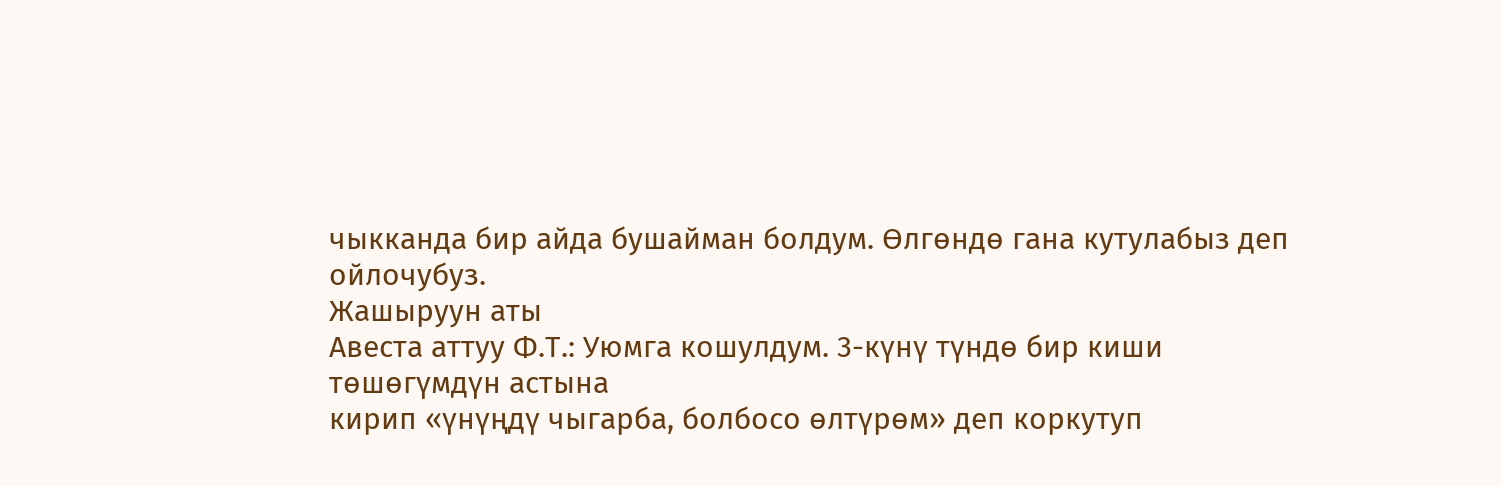чыкканда бир айда бушайман болдум. Өлгөндө гана кутулабыз деп
ойлочубуз.
Жашыруун аты
Авеста аттуу Ф.Т.: Уюмга кошулдум. 3-күнү түндө бир киши төшөгүмдүн астына
кирип «үнүңдү чыгарба, болбосо өлтүрөм» деп коркутуп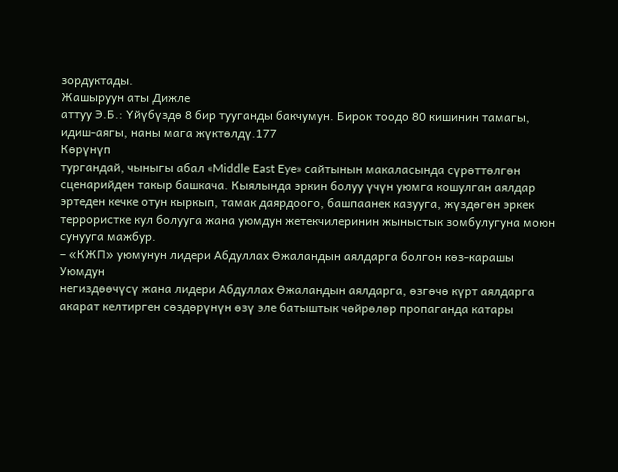зордуктады.
Жашыруун аты Дижле
аттуу Э.Б.: Үйүбүздө 8 бир тууганды бакчумун. Бирок тоодо 80 кишинин тамагы,
идиш-аягы, наны мага жүктөлдү.177
Көрүнүп
тургандай, чыныгы абал «Middle East Eye» сайтынын макаласында сүрөттөлгөн
сценарийден такыр башкача. Кыялында эркин болуу үчүн уюмга кошулган аялдар
эртеден кечке отун кыркып, тамак даярдоого, башпаанек казууга, жүздөгөн эркек
террористке кул болууга жана уюмдун жетекчилеринин жыныстык зомбулугуна моюн
сунууга мажбур.
– «КЖП» уюмунун лидери Абдуллах Өжаландын аялдарга болгон көз-карашы
Уюмдун
негиздөөчүсү жана лидери Абдуллах Өжаландын аялдарга, өзгөчө күрт аялдарга
акарат келтирген сөздөрүнүн өзү эле батыштык чөйрөлөр пропаганда катары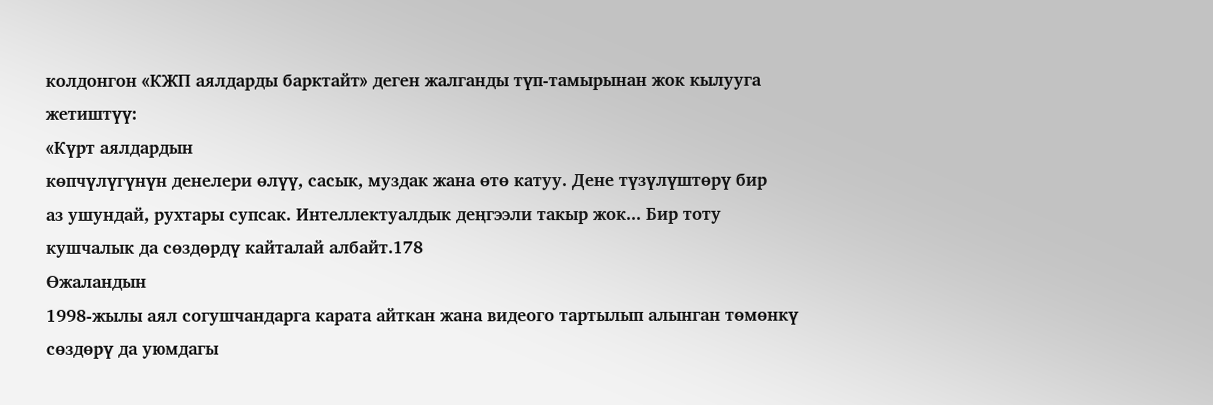колдонгон «КЖП аялдарды барктайт» деген жалганды түп-тамырынан жок кылууга
жетиштүү:
«Күрт аялдардын
көпчүлүгүнүн денелери өлүү, сасык, муздак жана өтө катуу. Дене түзүлүштөрү бир
аз ушундай, рухтары супсак. Интеллектуалдык деңгээли такыр жок... Бир тоту
кушчалык да сөздөрдү кайталай албайт.178
Өжаландын
1998-жылы аял согушчандарга карата айткан жана видеого тартылып алынган төмөнкү
сөздөрү да уюмдагы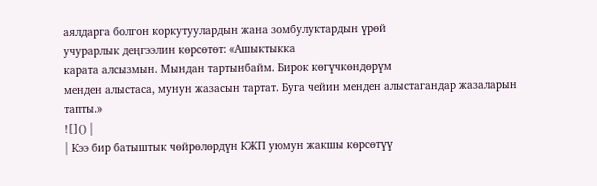аялдарга болгон коркутуулардын жана зомбулуктардын үрөй
учурарлык деңгээлин көрсөтөт: «Ашыктыкка
карата алсызмын. Мындан тартынбайм. Бирок көгүчкөндөрүм
менден алыстаса, мунун жазасын тартат. Буга чейин менден алыстагандар жазаларын
тапты.»
![]() |
| Кээ бир батыштык чөйрөлөрдүн КЖП уюмун жакшы көрсөтүү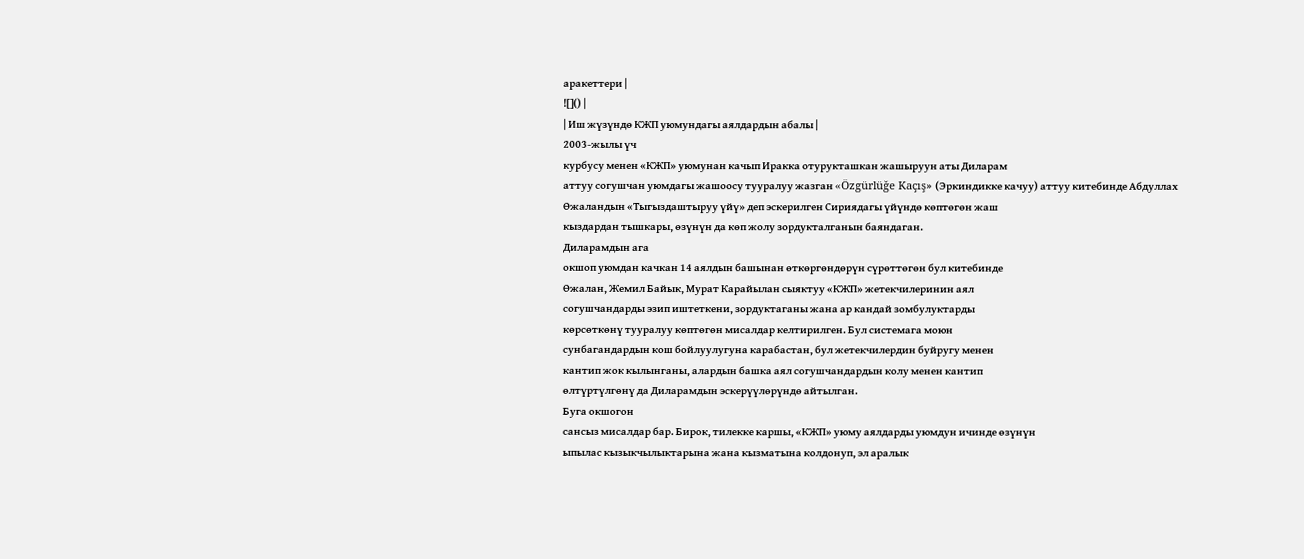аракеттери |
![]() |
| Иш жүзүндө КЖП уюмундагы аялдардын абалы |
2003-жылы үч
курбусу менен «КЖП» уюмунан качып Иракка отурукташкан жашыруун аты Диларам
аттуу согушчан уюмдагы жашоосу тууралуу жазган «Özgürlüğe Kaçış» (Эркиндикке качуу) аттуу китебинде Абдуллах
Өжаландын «Тыгыздаштыруу үйү» деп эскерилген Сириядагы үйүндө көптөгөн жаш
кыздардан тышкары, өзүнүн да көп жолу зордукталганын баяндаган.
Диларамдын ага
окшоп уюмдан качкан 14 аялдын башынан өткөргөндөрүн сүрөттөгөн бул китебинде
Өжалан, Жемил Байык, Мурат Карайылан сыяктуу «КЖП» жетекчилеринин аял
согушчандарды эзип иштеткени, зордуктаганы жана ар кандай зомбулуктарды
көрсөткөнү тууралуу көптөгөн мисалдар келтирилген. Бул системага моюн
сунбагандардын кош бойлуулугуна карабастан, бул жетекчилердин буйругу менен
кантип жок кылынганы, алардын башка аял согушчандардын колу менен кантип
өлтүртүлгөнү да Диларамдын эскерүүлөрүндө айтылган.
Буга окшогон
сансыз мисалдар бар. Бирок, тилекке каршы, «КЖП» уюму аялдарды уюмдун ичинде өзүнүн
ыпылас кызыкчылыктарына жана кызматына колдонуп, эл аралык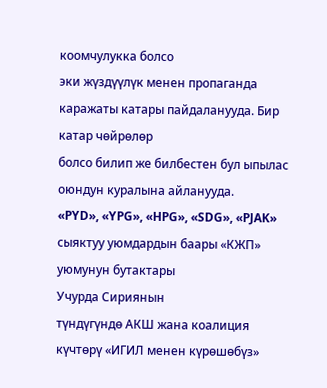коомчулукка болсо
эки жүздүүлүк менен пропаганда каражаты катары пайдаланууда. Бир катар чөйрөлөр
болсо билип же билбестен бул ыпылас оюндун куралына айланууда.
«PYD», «YPG», «HPG», «SDG», «PJAK» сыяктуу уюмдардын баары «КЖП» уюмунун бутактары
Учурда Сириянын
түндүгүндө АКШ жана коалиция күчтөрү «ИГИЛ менен күрөшөбүз»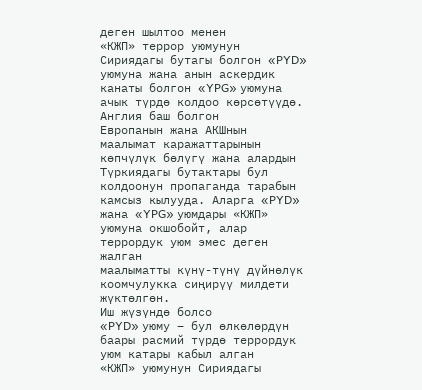деген шылтоо менен
«КЖП» террор уюмунун Сириядагы бутагы болгон «PYD» уюмуна жана анын аскердик
канаты болгон «YPG» уюмуна ачык түрдө колдоо көрсөтүүдө. Англия баш болгон
Европанын жана АКШнын маалымат каражаттарынын көпчүлүк бөлүгү жана алардын
Түркиядагы бутактары бул колдоонун пропаганда тарабын камсыз кылууда. Аларга «PYD»
жана «YPG» уюмдары «КЖП» уюмуна окшобойт, алар террордук уюм эмес деген жалган
маалыматты күнү-түнү дүйнөлүк коомчулукка сиңирүү милдети жүктөлгөн.
Иш жүзүндө болсо
«PYD» уюму – бул өлкөлөрдүн баары расмий түрдө террордук уюм катары кабыл алган
«КЖП» уюмунун Сириядагы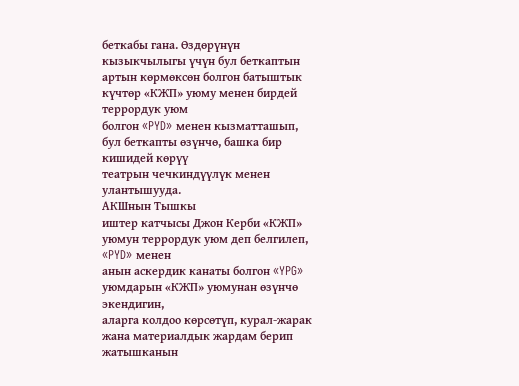беткабы гана. Өздөрүнүн кызыкчылыгы үчүн бул беткаптын
артын көрмөксөн болгон батыштык күчтөр «КЖП» уюму менен бирдей террордук уюм
болгон «PYD» менен кызматташып, бул беткапты өзүнчө, башка бир кишидей көрүү
театрын чечкиндүүлүк менен улантышууда.
АКШнын Тышкы
иштер катчысы Джон Керби «КЖП» уюмун террордук уюм деп белгилеп, «PYD» менен
анын аскердик канаты болгон «YPG» уюмдарын «КЖП» уюмунан өзүнчө экендигин,
аларга колдоо көрсөтүп, курал-жарак жана материалдык жардам берип жатышканын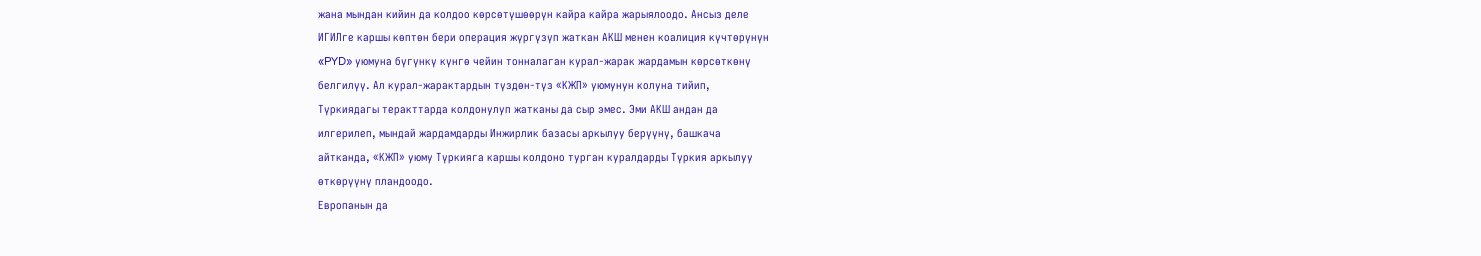жана мындан кийин да колдоо көрсөтүшөөрүн кайра кайра жарыялоодо. Ансыз деле
ИГИЛге каршы көптөн бери операция жүргүзүп жаткан АКШ менен коалиция күчтөрүнүн
«PYD» уюмуна бүгүнкү күнгө чейин тонналаган курал-жарак жардамын көрсөткөнү
белгилүү. Ал курал-жарактардын түздөн-түз «КЖП» уюмунун колуна тийип,
Түркиядагы теракттарда колдонулуп жатканы да сыр эмес. Эми АКШ андан да
илгерилеп, мындай жардамдарды Инжирлик базасы аркылуу берүүнү, башкача
айтканда, «КЖП» уюму Түркияга каршы колдоно турган куралдарды Түркия аркылуу
өткөрүүнү пландоодо.
Европанын да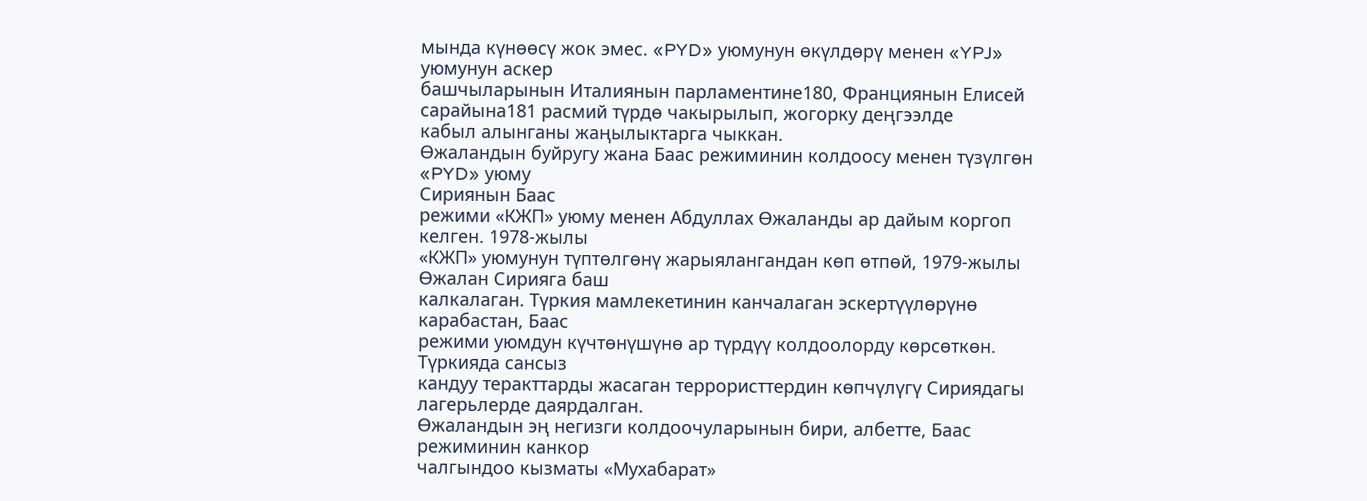мында күнөөсү жок эмес. «PYD» уюмунун өкүлдөрү менен «YPJ» уюмунун аскер
башчыларынын Италиянын парламентине180, Франциянын Елисей сарайына181 расмий түрдө чакырылып, жогорку деңгээлде
кабыл алынганы жаңылыктарга чыккан.
Өжаландын буйругу жана Баас режиминин колдоосу менен түзүлгөн «PYD» уюму
Сириянын Баас
режими «КЖП» уюму менен Абдуллах Өжаланды ар дайым коргоп келген. 1978-жылы
«КЖП» уюмунун түптөлгөнү жарыялангандан көп өтпөй, 1979-жылы Өжалан Сирияга баш
калкалаган. Түркия мамлекетинин канчалаган эскертүүлөрүнө карабастан, Баас
режими уюмдун күчтөнүшүнө ар түрдүү колдоолорду көрсөткөн. Түркияда сансыз
кандуу теракттарды жасаган террористтердин көпчүлүгү Сириядагы лагерьлерде даярдалган.
Өжаландын эң негизги колдоочуларынын бири, албетте, Баас режиминин канкор
чалгындоо кызматы «Мухабарат»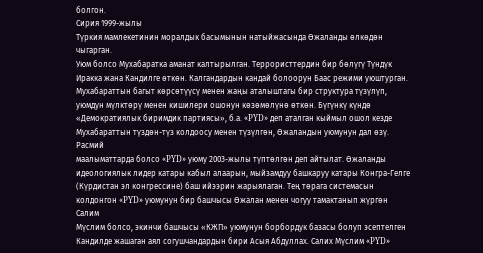болгон.
Сирия 1999-жылы
Түркия мамлекетинин моралдык басымынын натыйжасында Өжаланды өлкөдөн чыгарган.
Уюм болсо Мухабаратка аманат калтырылган. Террористтердин бир бөлүгү Түндүк
Иракка жана Кандилге өткөн. Калгандардын кандай болоорун Баас режими уюштурган.
Мухабараттын багыт көрсөтүүсү менен жаңы аталыштагы бир структура түзүлүп,
уюмдун мүлктөрү менен кишилери ошонун көзөмөлүнө өткөн. Бүгүнкү күндө
«Демократиялык биримдик партиясы», б.а. «PYD» деп аталган кыймыл ошол кезде
Мухабараттын түздөн-түз колдоосу менен түзүлгөн, Өжаландын уюмунун дал өзү.
Расмий
маалыматтарда болсо «PYD» уюму 2003-жылы түптөлгөн деп айтылат. Өжаланды
идеологиялык лидер катары кабыл алаарын, мыйзамдуу башкаруу катары Конгра-Гелге
(Күрдистан эл конгрессине) баш ийээрин жарыялаган. Тең төрага системасын
колдонгон «PYD» уюмунун бир башчысы Өжалан менен чогуу тамактанып жүргөн Салим
Мүслим болсо, экинчи башчысы «КЖП» уюмунун борбордук базасы болуп эсептелген
Кандилде жашаган аял согушчандардын бири Асыя Абдуллах. Салих Мүслим «PYD»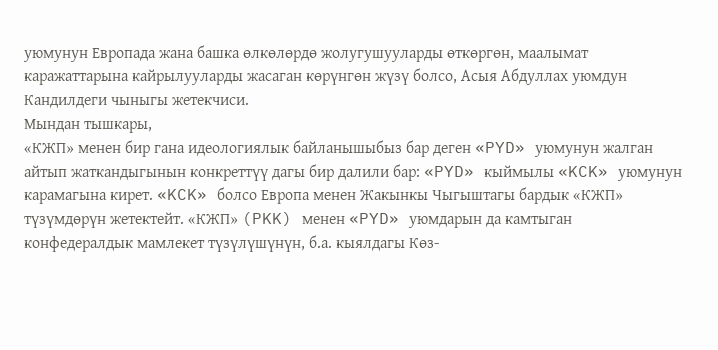уюмунун Европада жана башка өлкөлөрдө жолугушууларды өткөргөн, маалымат
каражаттарына кайрылууларды жасаган көрүнгөн жүзү болсо, Асыя Абдуллах уюмдун
Кандилдеги чыныгы жетекчиси.
Мындан тышкары,
«КЖП» менен бир гана идеологиялык байланышыбыз бар деген «PYD» уюмунун жалган
айтып жаткандыгынын конкреттүү дагы бир далили бар: «PYD» кыймылы «KCK» уюмунун
карамагына кирет. «KCK» болсо Европа менен Жакынкы Чыгыштагы бардык «КЖП»
түзүмдөрүн жетектейт. «КЖП» (PKK) менен «PYD» уюмдарын да камтыган
конфедералдык мамлекет түзүлүшүнүн, б.а. кыялдагы Көз-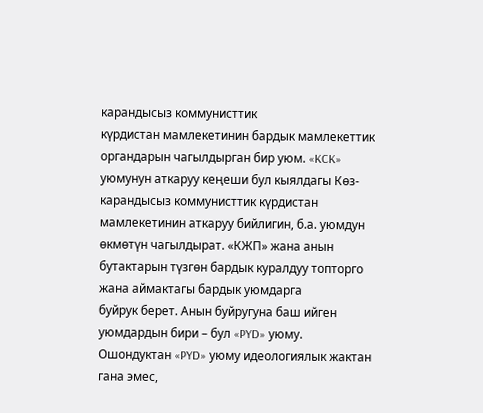карандысыз коммунисттик
күрдистан мамлекетинин бардык мамлекеттик органдарын чагылдырган бир уюм. «KCK»
уюмунун аткаруу кеңеши бул кыялдагы Көз-карандысыз коммунисттик күрдистан
мамлекетинин аткаруу бийлигин, б.а. уюмдун өкмөтүн чагылдырат. «КЖП» жана анын
бутактарын түзгөн бардык куралдуу топторго жана аймактагы бардык уюмдарга
буйрук берет. Анын буйругуна баш ийген уюмдардын бири – бул «PYD» уюму.
Ошондуктан «PYD» уюму идеологиялык жактан гана эмес,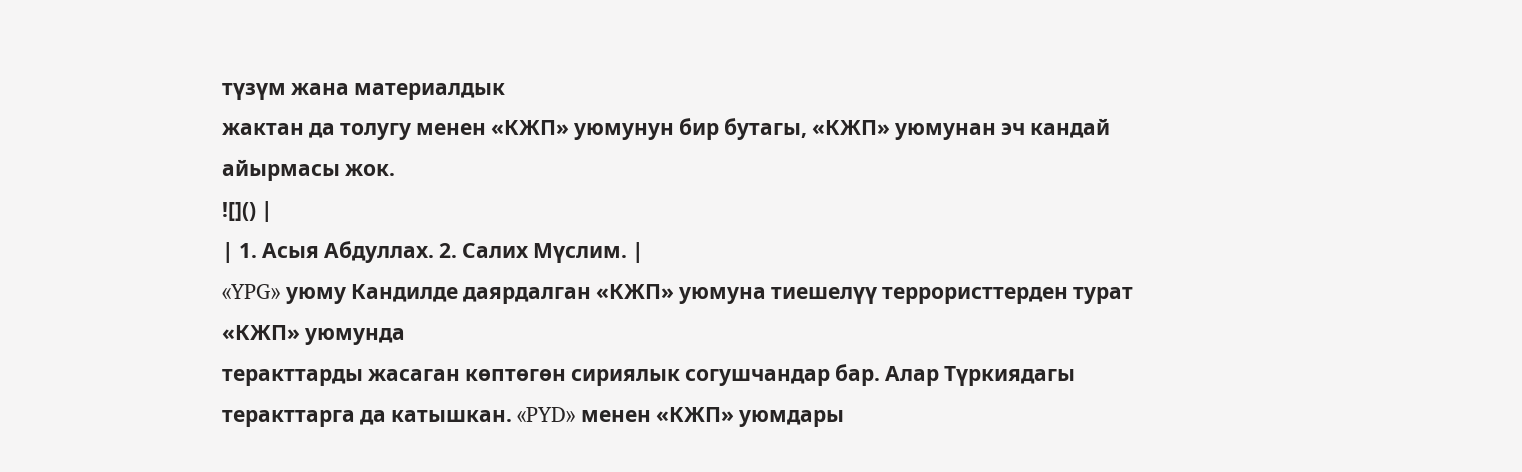түзүм жана материалдык
жактан да толугу менен «КЖП» уюмунун бир бутагы, «КЖП» уюмунан эч кандай
айырмасы жок.
![]() |
| 1. Асыя Абдуллах. 2. Салих Мүслим. |
«YPG» уюму Кандилде даярдалган «КЖП» уюмуна тиешелүү террористтерден турат
«КЖП» уюмунда
теракттарды жасаган көптөгөн сириялык согушчандар бар. Алар Түркиядагы
теракттарга да катышкан. «PYD» менен «КЖП» уюмдары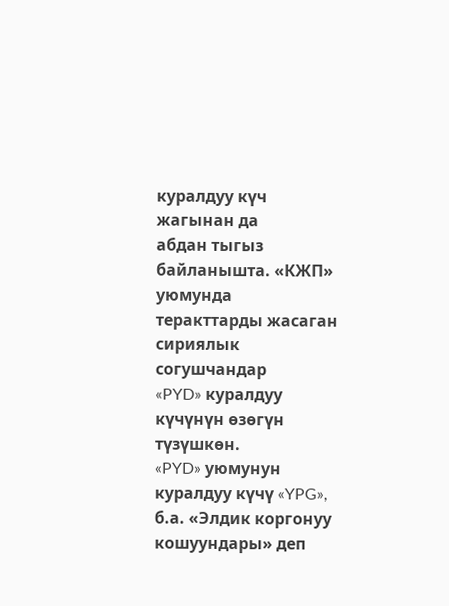куралдуу күч жагынан да
абдан тыгыз байланышта. «КЖП» уюмунда теракттарды жасаган сириялык согушчандар
«PYD» куралдуу күчүнүн өзөгүн түзүшкөн.
«PYD» уюмунун
куралдуу күчү «YPG», б.а. «Элдик коргонуу кошуундары» деп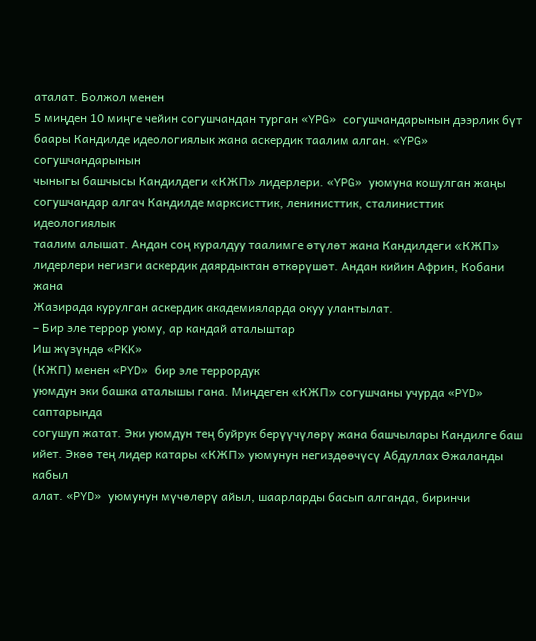аталат. Болжол менен
5 миңден 10 миңге чейин согушчандан турган «YPG» согушчандарынын дээрлик бүт
баары Кандилде идеологиялык жана аскердик таалим алган. «YPG» согушчандарынын
чыныгы башчысы Кандилдеги «КЖП» лидерлери. «YPG» уюмуна кошулган жаңы
согушчандар алгач Кандилде марксисттик, ленинисттик, сталинисттик идеологиялык
таалим алышат. Андан соң куралдуу таалимге өтүлөт жана Кандилдеги «КЖП»
лидерлери негизги аскердик даярдыктан өткөрүшөт. Андан кийин Африн, Кобани жана
Жазирада курулган аскердик академияларда окуу улантылат.
– Бир эле террор уюму, ар кандай аталыштар
Иш жүзүндө «PKK»
(КЖП) менен «PYD» бир эле террордук
уюмдун эки башка аталышы гана. Миңдеген «КЖП» согушчаны учурда «PYD» саптарында
согушуп жатат. Эки уюмдун тең буйрук берүүчүлөрү жана башчылары Кандилге баш
ийет. Экөө тең лидер катары «КЖП» уюмунун негиздөөчүсү Абдуллах Өжаланды кабыл
алат. «PYD» уюмунун мүчөлөрү айыл, шаарларды басып алганда, биринчи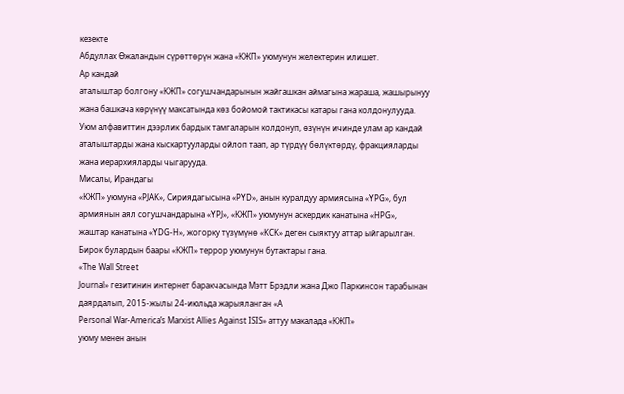кезекте
Абдуллах Өжаландын сүрөттөрүн жана «КЖП» уюмунун желектерин илишет.
Ар кандай
аталыштар болгону «КЖП» согушчандарынын жайгашкан аймагына жараша, жашырынуу
жана башкача көрүнүү максатында көз бойомой тактикасы катары гана колдонулууда.
Уюм алфавиттин дээрлик бардык тамгаларын колдонуп, өзүнүн ичинде улам ар кандай
аталыштарды жана кыскартууларды ойлоп таап, ар түрдүү бөлүктөрдү, фракцияларды
жана иерархияларды чыгарууда.
Мисалы, Ирандагы
«КЖП» уюмуна «PJAK», Сириядагысына «PYD», анын куралдуу армиясына «YPG», бул
армиянын аял согушчандарына «YPJ», «КЖП» уюмунун аскердик канатына «HPG»,
жаштар канатына «YDG-H», жогорку түзүмүнө «KCK» деген сыяктуу аттар ыйгарылган.
Бирок булардын баары «КЖП» террор уюмунун бутактары гана.
«The Wall Street
Journal» гезитинин интернет баракчасында Мэтт Брэдли жана Джо Паркинсон тарабынан
даярдалып, 2015-жылы 24-июльда жарыяланган «A
Personal War-America’s Marxist Allies Against ISIS» аттуу макалада «КЖП»
уюму менен анын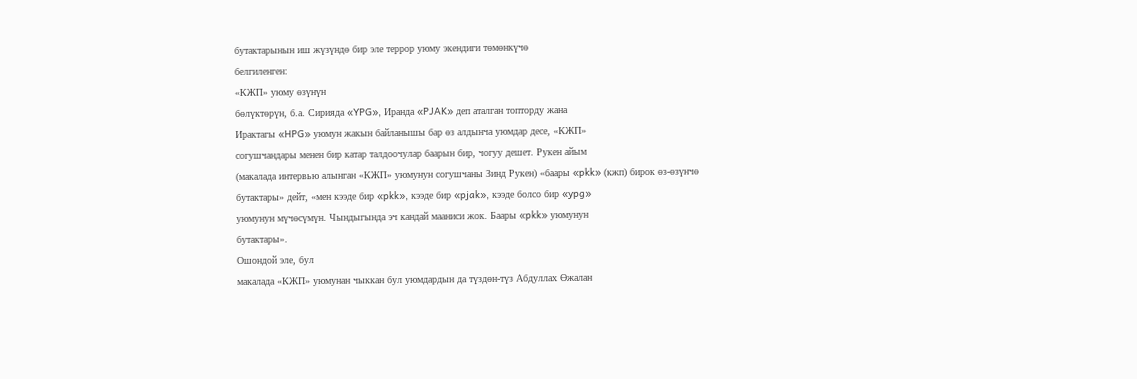бутактарынын иш жүзүндө бир эле террор уюму экендиги төмөнкүчө
белгиленген:
«КЖП» уюму өзүнүн
бөлүктөрүн, б.а. Сирияда «YPG», Иранда «PJAK» деп аталган топторду жана
Ирактагы «HPG» уюмун жакын байланышы бар өз алдынча уюмдар десе, «КЖП»
согушчандары менен бир катар талдоочулар баарын бир, чогуу дешет. Рукен айым
(макалада интервью алынган «КЖП» уюмунун согушчаны Зинд Рукен) «баары «pkk» (кжп) бирок өз-өзүнчө
бутактары» дейт, «мен кээде бир «pkk», кээде бир «pjak», кээде болсо бир «ypg»
уюмунун мүчөсүмүн. Чындыгында эч кандай мааниси жок. Баары «pkk» уюмунун
бутактары».
Ошондой эле, бул
макалада «КЖП» уюмунан чыккан бул уюмдардын да түздөн-түз Абдуллах Өжалан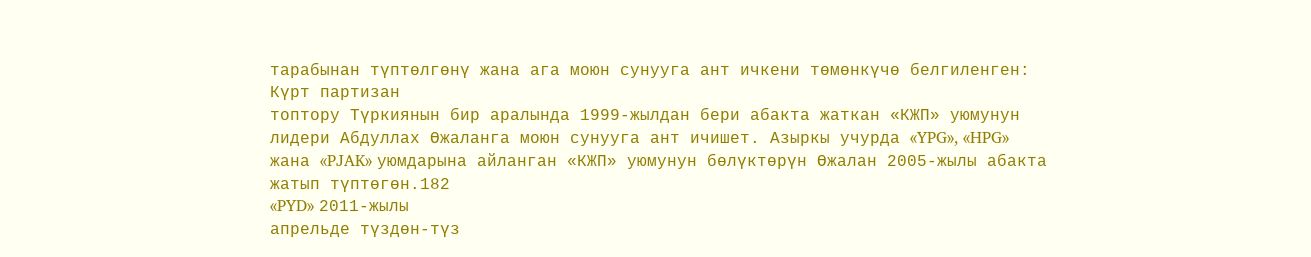тарабынан түптөлгөнү жана ага моюн сунууга ант ичкени төмөнкүчө белгиленген:
Күрт партизан
топтору Түркиянын бир аралында 1999-жылдан бери абакта жаткан «КЖП» уюмунун
лидери Абдуллах Өжаланга моюн сунууга ант ичишет. Азыркы учурда «YPG», «HPG»
жана «PJAK» уюмдарына айланган «КЖП» уюмунун бөлүктөрүн Өжалан 2005-жылы абакта
жатып түптөгөн.182
«PYD» 2011-жылы
апрельде түздөн-түз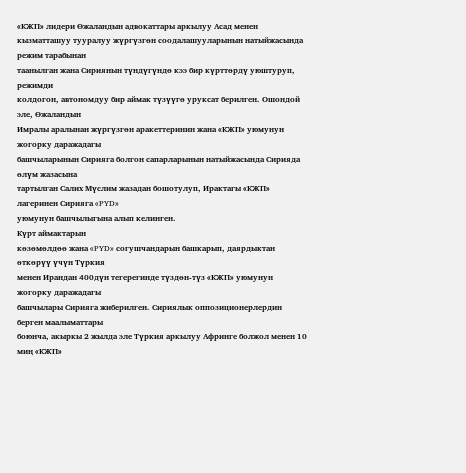«КЖП» лидери Өжаландын адвокаттары аркылуу Асад менен
кызматташуу тууралуу жүргүзгөн соодалашууларынын натыйжасында режим тарабынан
таанылган жана Сириянын түндүгүндө кээ бир күрттөрдү уюштуруп, режимди
колдогон, автономдуу бир аймак түзүүгө уруксат берилген. Ошондой эле, Өжаландын
Имралы аралынан жүргүзгөн аракеттеринин жана «КЖП» уюмунун жогорку даражадагы
башчыларынын Сирияга болгон сапарларынын натыйжасында Сирияда өлүм жазасына
тартылган Салих Мүслим жазадан бошотулуп, Ирактагы «КЖП» лагеринен Сирияга «PYD»
уюмунун башчылыгына алып келинген.
Күрт аймактарын
көзөмөлдөө жана «PYD» согушчандарын башкарып, даярдыктан өткөрүү үчүн Түркия
менен Ирандан 400дүн тегерегинде түздөн-түз «КЖП» уюмунун жогорку даражадагы
башчылары Сирияга жиберилген. Сириялык оппозиционерлердин берген маалыматтары
боюнча, акыркы 2 жылда эле Түркия аркылуу Афринге болжол менен 10 миң «КЖП»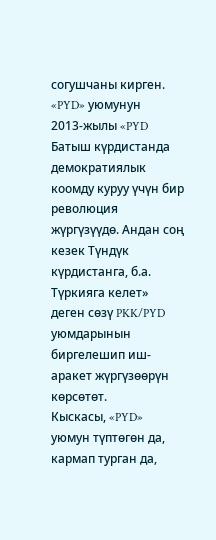согушчаны кирген.
«PYD» уюмунун
2013-жылы «PYD Батыш күрдистанда демократиялык коомду куруу үчүн бир революция
жүргүзүүдө. Андан соң кезек Түндүк күрдистанга, б.а. Түркияга келет»
деген сөзү PKK/PYD уюмдарынын биргелешип иш-аракет жүргүзөөрүн көрсөтөт.
Кыскасы, «PYD»
уюмун түптөгөн да, кармап турган да,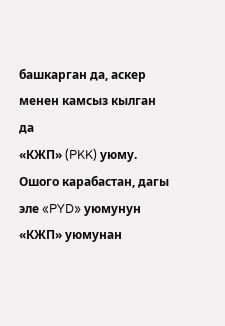башкарган да, аскер менен камсыз кылган да
«КЖП» (PKK) уюму. Ошого карабастан, дагы эле «PYD» уюмунун «КЖП» уюмунан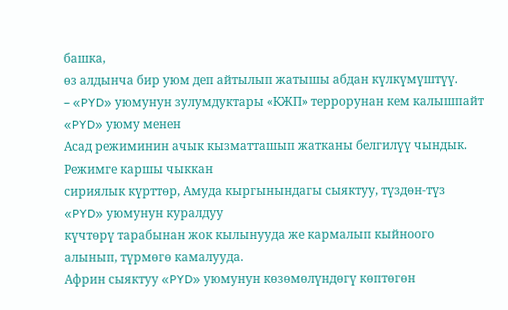башка,
өз алдынча бир уюм деп айтылып жатышы абдан күлкүмүштүү.
– «PYD» уюмунун зулумдуктары «КЖП» террорунан кем калышпайт
«PYD» уюму менен
Асад режиминин ачык кызматташып жатканы белгилүү чындык. Режимге каршы чыккан
сириялык күрттөр, Амуда кыргынындагы сыяктуу, түздөн-түз «PYD» уюмунун куралдуу
күчтөрү тарабынан жок кылынууда же кармалып кыйноого алынып, түрмөгө камалууда.
Африн сыяктуу «PYD» уюмунун көзөмөлүндөгү көптөгөн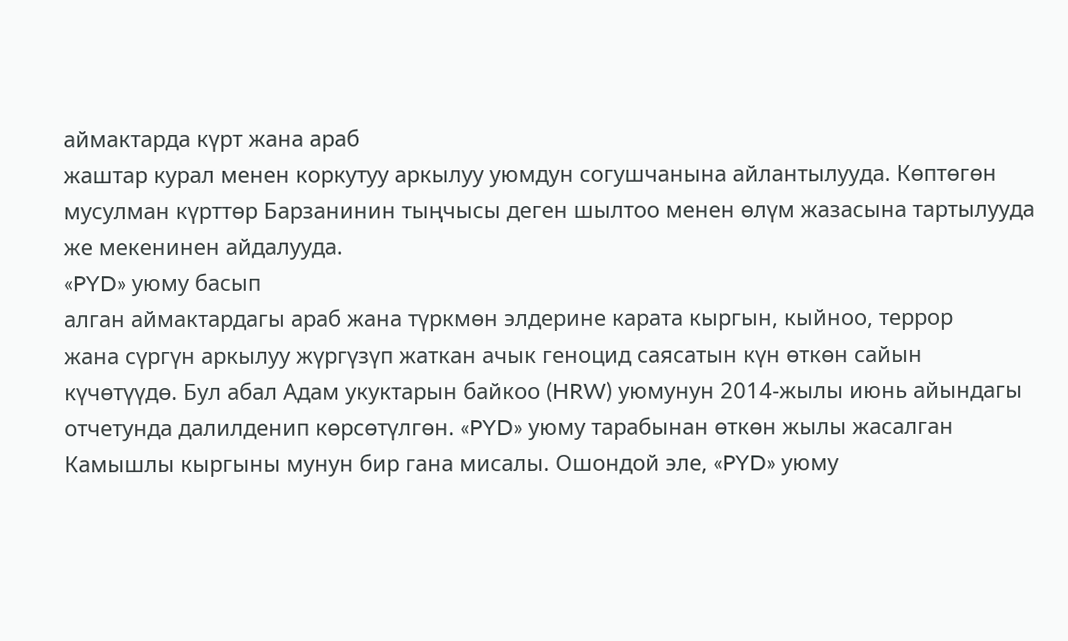аймактарда күрт жана араб
жаштар курал менен коркутуу аркылуу уюмдун согушчанына айлантылууда. Көптөгөн
мусулман күрттөр Барзанинин тыңчысы деген шылтоо менен өлүм жазасына тартылууда
же мекенинен айдалууда.
«PYD» уюму басып
алган аймактардагы араб жана түркмөн элдерине карата кыргын, кыйноо, террор
жана сүргүн аркылуу жүргүзүп жаткан ачык геноцид саясатын күн өткөн сайын
күчөтүүдө. Бул абал Адам укуктарын байкоо (HRW) уюмунун 2014-жылы июнь айындагы
отчетунда далилденип көрсөтүлгөн. «PYD» уюму тарабынан өткөн жылы жасалган
Камышлы кыргыны мунун бир гана мисалы. Ошондой эле, «PYD» уюму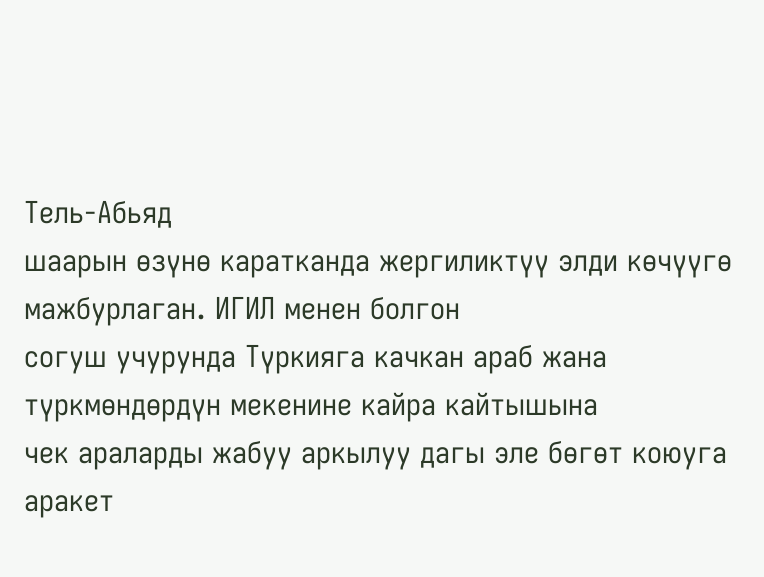Тель-Абьяд
шаарын өзүнө каратканда жергиликтүү элди көчүүгө мажбурлаган. ИГИЛ менен болгон
согуш учурунда Түркияга качкан араб жана түркмөндөрдүн мекенине кайра кайтышына
чек араларды жабуу аркылуу дагы эле бөгөт коюуга аракет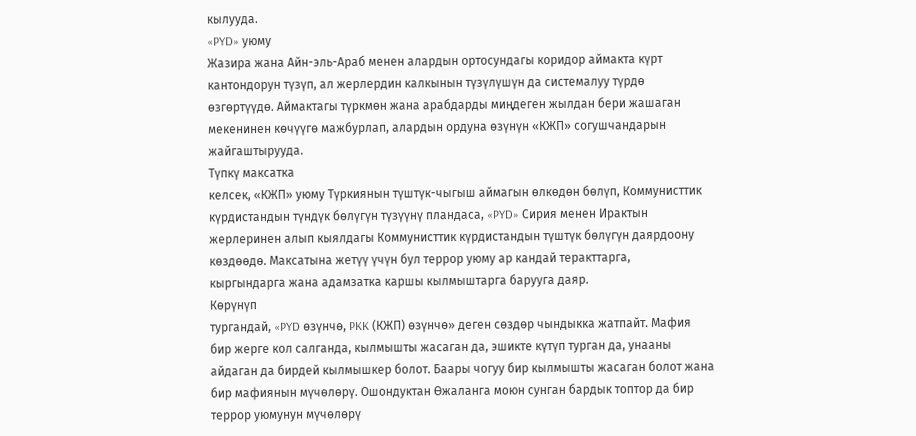кылууда.
«PYD» уюму
Жазира жана Айн-эль-Араб менен алардын ортосундагы коридор аймакта күрт
кантондорун түзүп, ал жерлердин калкынын түзүлүшүн да системалуу түрдө
өзгөртүүдө. Аймактагы түркмөн жана арабдарды миңдеген жылдан бери жашаган
мекенинен көчүүгө мажбурлап, алардын ордуна өзүнүн «КЖП» согушчандарын
жайгаштырууда.
Түпкү максатка
келсек, «КЖП» уюму Түркиянын түштүк-чыгыш аймагын өлкөдөн бөлүп, Коммунисттик
күрдистандын түндүк бөлүгүн түзүүнү пландаса, «PYD» Сирия менен Ирактын
жерлеринен алып кыялдагы Коммунисттик күрдистандын түштүк бөлүгүн даярдоону
көздөөдө. Максатына жетүү үчүн бул террор уюму ар кандай теракттарга,
кыргындарга жана адамзатка каршы кылмыштарга барууга даяр.
Көрүнүп
тургандай, «PYD өзүнчө, PKK (КЖП) өзүнчө» деген сөздөр чындыкка жатпайт. Мафия
бир жерге кол салганда, кылмышты жасаган да, эшикте күтүп турган да, унааны
айдаган да бирдей кылмышкер болот. Баары чогуу бир кылмышты жасаган болот жана
бир мафиянын мүчөлөрү. Ошондуктан Өжаланга моюн сунган бардык топтор да бир
террор уюмунун мүчөлөрү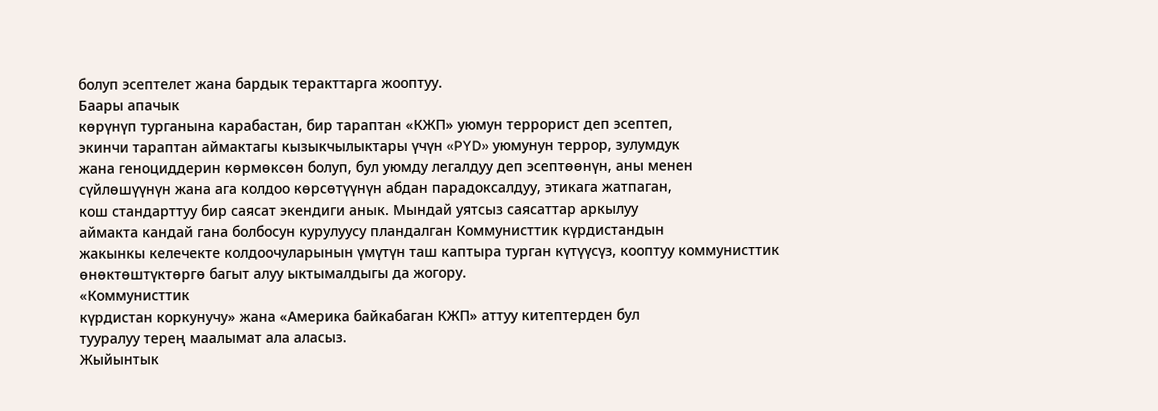болуп эсептелет жана бардык теракттарга жооптуу.
Баары апачык
көрүнүп турганына карабастан, бир тараптан «КЖП» уюмун террорист деп эсептеп,
экинчи тараптан аймактагы кызыкчылыктары үчүн «PYD» уюмунун террор, зулумдук
жана геноциддерин көрмөксөн болуп, бул уюмду легалдуу деп эсептөөнүн, аны менен
сүйлөшүүнүн жана ага колдоо көрсөтүүнүн абдан парадоксалдуу, этикага жатпаган,
кош стандарттуу бир саясат экендиги анык. Мындай уятсыз саясаттар аркылуу
аймакта кандай гана болбосун курулуусу пландалган Коммунисттик күрдистандын
жакынкы келечекте колдоочуларынын үмүтүн таш каптыра турган күтүүсүз, кооптуу коммунисттик
өнөктөштүктөргө багыт алуу ыктымалдыгы да жогору.
«Коммунисттик
күрдистан коркунучу» жана «Америка байкабаган КЖП» аттуу китептерден бул
тууралуу терең маалымат ала аласыз.
Жыйынтык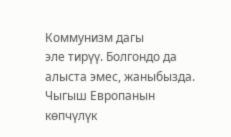Коммунизм дагы
эле тирүү. Болгондо да алыста эмес, жаныбызда. Чыгыш Европанын көпчүлүк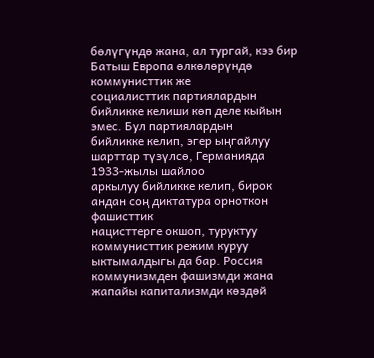бөлүгүндө жана, ал тургай, кээ бир Батыш Европа өлкөлөрүндө коммунисттик же
социалисттик партиялардын бийликке келиши көп деле кыйын эмес. Бул партиялардын
бийликке келип, эгер ыңгайлуу шарттар түзүлсө, Германияда 1933-жылы шайлоо
аркылуу бийликке келип, бирок андан соң диктатура орноткон фашисттик
нацисттерге окшоп, туруктуу коммунисттик режим куруу ыктымалдыгы да бар. Россия
коммунизмден фашизмди жана жапайы капитализмди көздөй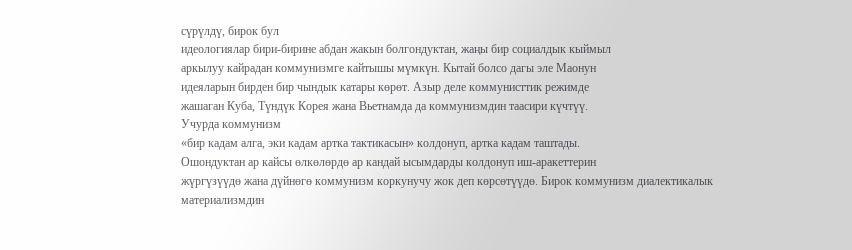сүрүлдү, бирок бул
идеологиялар бири-бирине абдан жакын болгондуктан, жаңы бир социалдык кыймыл
аркылуу кайрадан коммунизмге кайтышы мүмкүн. Кытай болсо дагы эле Маонун
идеяларын бирден бир чындык катары көрөт. Азыр деле коммунисттик режимде
жашаган Куба, Түндүк Корея жана Вьетнамда да коммунизмдин таасири күчтүү.
Учурда коммунизм
«бир кадам алга, эки кадам артка тактикасын» колдонуп, артка кадам таштады.
Ошондуктан ар кайсы өлкөлөрдө ар кандай ысымдарды колдонуп иш-аракеттерин
жүргүзүүдө жана дүйнөгө коммунизм коркунучу жок деп көрсөтүүдө. Бирок коммунизм диалектикалык
материализмдин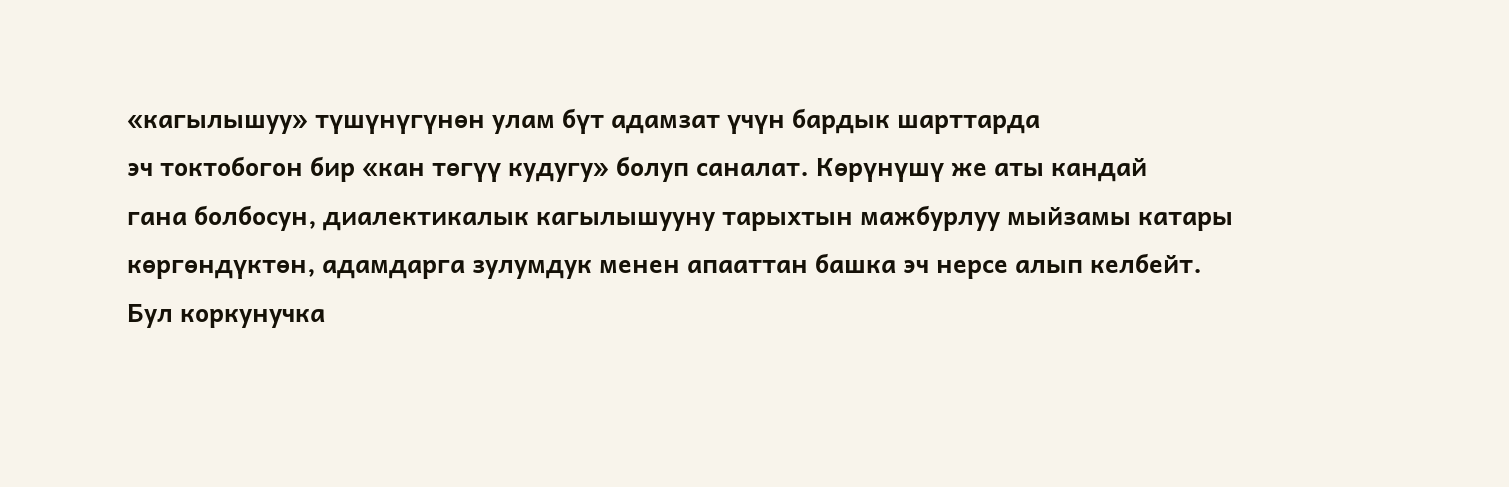«кагылышуу» түшүнүгүнөн улам бүт адамзат үчүн бардык шарттарда
эч токтобогон бир «кан төгүү кудугу» болуп саналат. Көрүнүшү же аты кандай
гана болбосун, диалектикалык кагылышууну тарыхтын мажбурлуу мыйзамы катары
көргөндүктөн, адамдарга зулумдук менен апааттан башка эч нерсе алып келбейт.
Бул коркунучка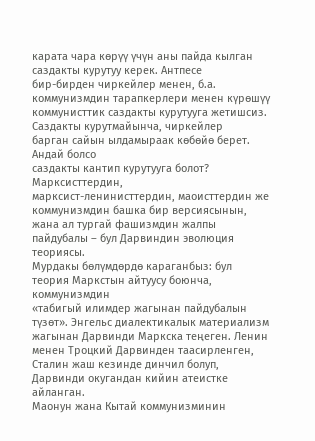карата чара көрүү үчүн аны пайда кылган саздакты курутуу керек. Антпесе
бир-бирден чиркейлер менен, б.а. коммунизмдин тарапкерлери менен күрөшүү
коммунисттик саздакты курутууга жетишсиз. Саздакты курутмайынча, чиркейлер
барган сайын ылдамыраак көбөйө берет.
Андай болсо
саздакты кантип курутууга болот?
Марксисттердин,
марксист-ленинисттердин, маоисттердин же коммунизмдин башка бир версиясынын,
жана ал тургай фашизмдин жалпы пайдубалы – бул Дарвиндин эволюция теориясы.
Мурдакы бөлүмдөрдө караганбыз: бул теория Маркстын айтуусу боюнча, коммунизмдин
«табигый илимдер жагынан пайдубалын түзөт». Энгельс диалектикалык материализм
жагынан Дарвинди Маркска теңеген. Ленин менен Троцкий Дарвинден таасирленген,
Сталин жаш кезинде динчил болуп, Дарвинди окугандан кийин атеистке айланган.
Маонун жана Кытай коммунизминин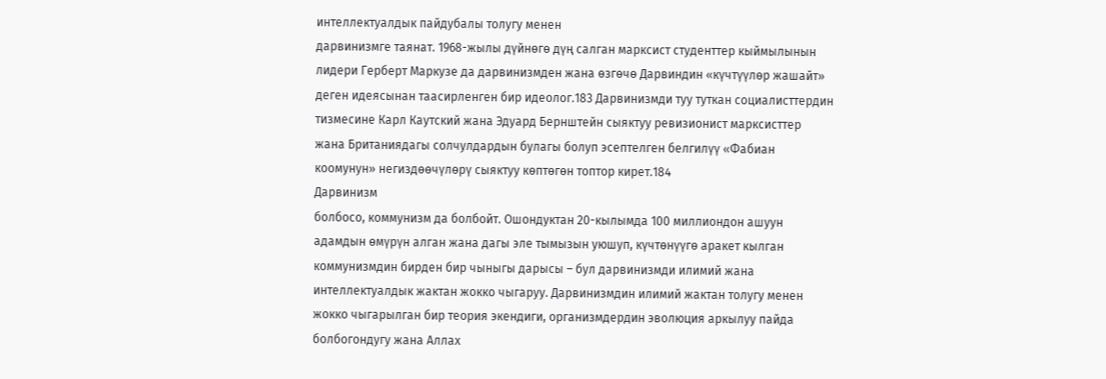интеллектуалдык пайдубалы толугу менен
дарвинизмге таянат. 1968-жылы дүйнөгө дүң салган марксист студенттер кыймылынын
лидери Герберт Маркузе да дарвинизмден жана өзгөчө Дарвиндин «күчтүүлөр жашайт»
деген идеясынан таасирленген бир идеолог.183 Дарвинизмди туу туткан социалисттердин
тизмесине Карл Каутский жана Эдуард Бернштейн сыяктуу ревизионист марксисттер
жана Британиядагы солчулдардын булагы болуп эсептелген белгилүү «Фабиан
коомунун» негиздөөчүлөрү сыяктуу көптөгөн топтор кирет.184
Дарвинизм
болбосо, коммунизм да болбойт. Ошондуктан 20-кылымда 100 миллиондон ашуун
адамдын өмүрүн алган жана дагы эле тымызын уюшуп, күчтөнүүгө аракет кылган
коммунизмдин бирден бир чыныгы дарысы – бул дарвинизмди илимий жана
интеллектуалдык жактан жокко чыгаруу. Дарвинизмдин илимий жактан толугу менен
жокко чыгарылган бир теория экендиги, организмдердин эволюция аркылуу пайда
болбогондугу жана Аллах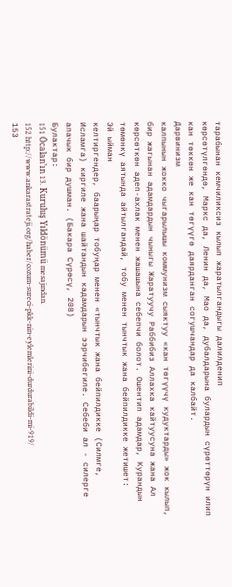тарабынан кемчиликсиз кылып жаратылгандыгы далилденип
көрсөтүлгөндө, Маркс да, Ленин да, Мао да, дубалдарына булардын сүрөттөрүн илип
кан төккөн же кан төгүүгө даярданган согушчандар да калбайт.
Дарвинизм
калпынын жокко чыгарылышы коммунизм сыяктуу «кан төгүүчү кудуктарды» жок кылып,
бир жагынан адамдардын чыныгы Жаратуучу Раббибиз Аллахка кайтуусуна жана Ал
көрсөткөн адеп-ахлак менен жашашына себепчи болот. Ошентип адамдар, Курандын
төмөнкү аятында айтылгандай, тобу менен тынчтык жана бейпилдикке жетишет:
Эй ыйман
келтиргендер, баарыңар тобуңар менен «тынчтык жана бейпилдикке (Силмге,
Исламга) киргиле жана шайтандын кадамдарын ээрчибегиле. Себеби ал - силерге
апачык бир душман. (Бакара Сүрөсү, 208)
Булактар:
151 Öcalan’ın 13. Kuruluş Yıldönümü mesajından.
152 http://www.ankarastrateji.org/haber/cozum-sureci-pkk-nin-eylemlerini-durdurabildi-mi-919/
153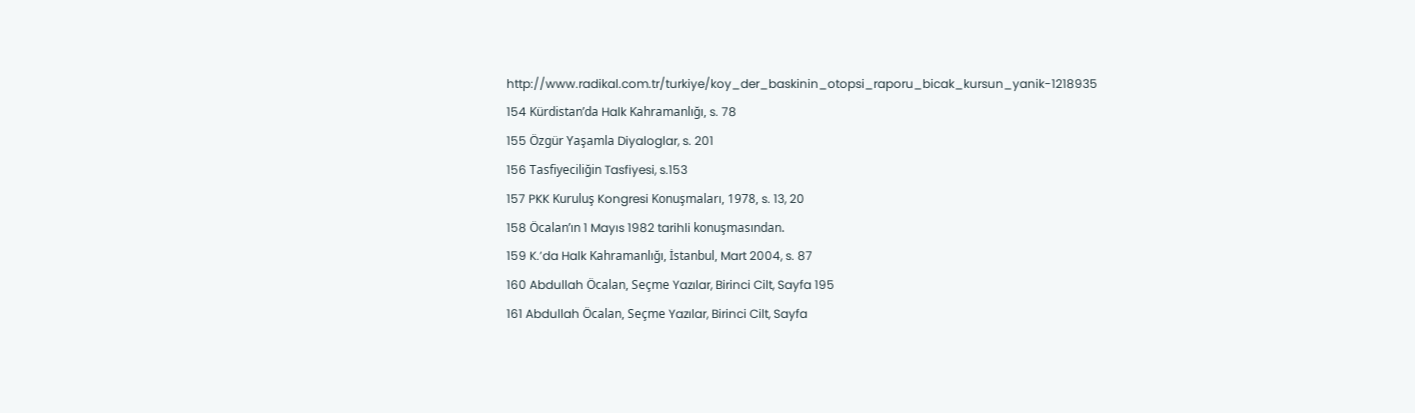http://www.radikal.com.tr/turkiye/koy_der_baskinin_otopsi_raporu_bicak_kursun_yanik-1218935
154 Kürdistan’da Halk Kahramanlığı, s. 78
155 Özgür Yaşamla Diyaloglar, s. 201
156 Tasfiyeciliğin Tasfiyesi, s.153
157 PKK Kuruluş Kongresi Konuşmaları, 1978, s. 13, 20
158 Öcalan’ın 1 Mayıs 1982 tarihli konuşmasından.
159 K.’da Halk Kahramanlığı, İstanbul, Mart 2004, s. 87
160 Abdullah Öcalan, Seçme Yazılar, Birinci Cilt, Sayfa 195
161 Abdullah Öcalan, Seçme Yazılar, Birinci Cilt, Sayfa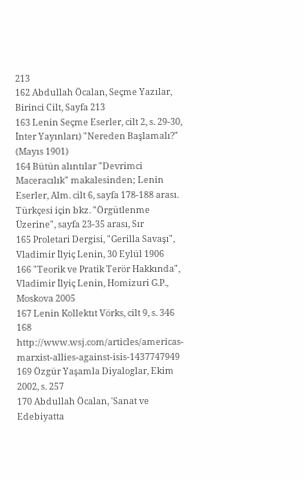213
162 Abdullah Öcalan, Seçme Yazılar, Birinci Cilt, Sayfa 213
163 Lenin Seçme Eserler, cilt 2, s. 29-30, İnter Yayınları) "Nereden Başlamalı?" (Mayıs 1901)
164 Bütün alıntılar "Devrimci Maceracılık" makalesinden; Lenin Eserler, Alm. cilt 6, sayfa 178-188 arası. Türkçesi için bkz. "Örgütlenme Üzerine", sayfa 23-35 arası, Sır
165 Proletari Dergisi, "Gerilla Savaşı", Vladimir İlyiç Lenin, 30 Eylül 1906
166 "Teorik ve Pratik Terör Hakkında", Vladimir İlyiç Lenin, Homizuri G.P., Moskova 2005
167 Lenin Kollektıt Vörks, cilt 9, s. 346
168 http://www.wsj.com/articles/americas-marxist-allies-against-isis-1437747949
169 Özgür Yaşamla Diyaloglar, Ekim 2002, s. 257
170 Abdullah Öcalan, 'Sanat ve Edebiyatta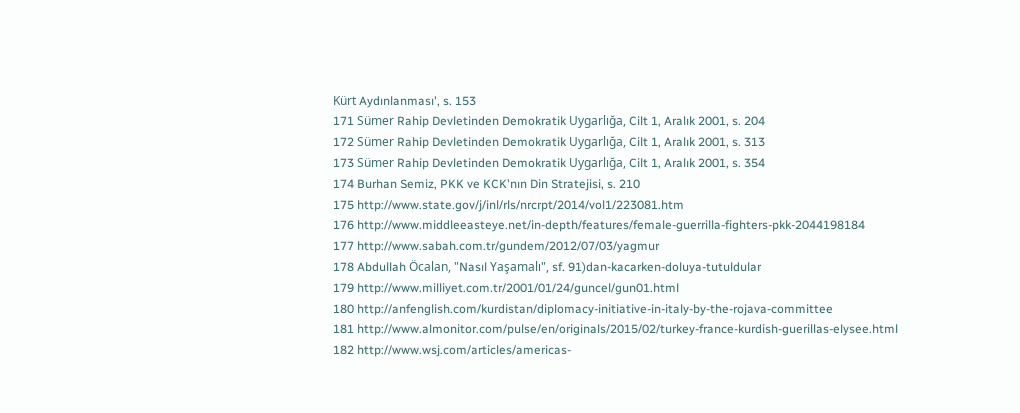Kürt Aydınlanması', s. 153
171 Sümer Rahip Devletinden Demokratik Uygarlığa, Cilt 1, Aralık 2001, s. 204
172 Sümer Rahip Devletinden Demokratik Uygarlığa, Cilt 1, Aralık 2001, s. 313
173 Sümer Rahip Devletinden Demokratik Uygarlığa, Cilt 1, Aralık 2001, s. 354
174 Burhan Semiz, PKK ve KCK'nın Din Stratejisi, s. 210
175 http://www.state.gov/j/inl/rls/nrcrpt/2014/vol1/223081.htm
176 http://www.middleeasteye.net/in-depth/features/female-guerrilla-fighters-pkk-2044198184
177 http://www.sabah.com.tr/gundem/2012/07/03/yagmur
178 Abdullah Öcalan, "Nasıl Yaşamalı", sf. 91)dan-kacarken-doluya-tutuldular
179 http://www.milliyet.com.tr/2001/01/24/guncel/gun01.html
180 http://anfenglish.com/kurdistan/diplomacy-initiative-in-italy-by-the-rojava-committee
181 http://www.almonitor.com/pulse/en/originals/2015/02/turkey-france-kurdish-guerillas-elysee.html
182 http://www.wsj.com/articles/americas-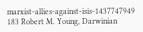marxist-allies-against-isis-1437747949
183 Robert M. Young, Darwinian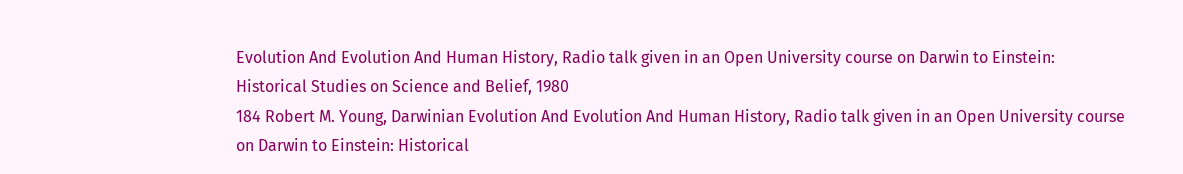Evolution And Evolution And Human History, Radio talk given in an Open University course on Darwin to Einstein: Historical Studies on Science and Belief, 1980
184 Robert M. Young, Darwinian Evolution And Evolution And Human History, Radio talk given in an Open University course on Darwin to Einstein: Historical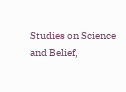Studies on Science and Belief,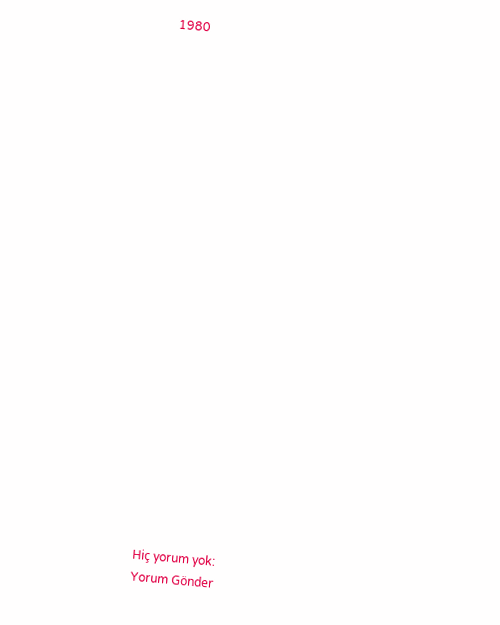1980























Hiç yorum yok:
Yorum Gönder